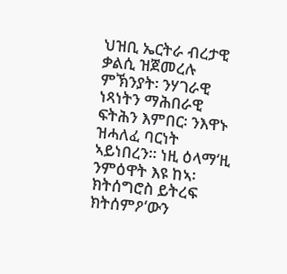ህዝቢ ኤርትራ ብረታዊ ቃልሲ ዝጀመረሉ ምኽንያት፡ ንሃገራዊ ነጻነትን ማሕበራዊ ፍትሕን እምበር፡ ንእዋኑ ዝሓለፈ ባርነት ኣይነበረን። ነዚ ዕላማ‘ዚ ንምዕዋት እዩ ከኣ፡ ክትሰግሮስ ይትረፍ ክትሰምዖ‘ውን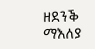ዘደንቕ ማእለያ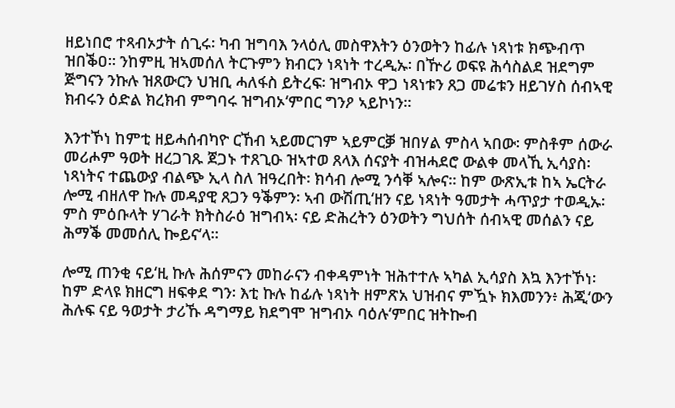ዘይነበሮ ተጻብኦታት ሰጊሩ፡ ካብ ዝግባእ ንላዕሊ መስዋእትን ዕንወትን ከፊሉ ነጻነቱ ክጭብጥ ዝበቕዐ። ንከምዚ ዝኣመሰለ ትርጉምን ክብርን ነጻነት ተረዲኡ፡ በዅሪ ወፍዩ ሕሳስልደ ዝደግም ጅግናን ንኩሉ ዝጸውርን ህዝቢ ሓለፋስ ይትረፍ፡ ዝግብኦ ዋጋ ነጻነቱን ጸጋ መሬቱን ዘይገሃስ ሰብኣዊ ክብሩን ዕድል ክረክብ ምግባሩ ዝግብኦ‘ምበር ግንዖ ኣይኮነን።

እንተኾነ ከምቲ ዘይሓሰብካዮ ርኸብ ኣይመርገም ኣይምርቓ ዝበሃል ምስላ ኣበው፡ ምስቶም ሰውራ መሪሖም ዓወት ዘረጋገጹ ጀጋኑ ተጸጊዑ ዝኣተወ ጸላእ ሰናያት ብዝሓደሮ ውልቀ መላኺ ኢሳያስ፡ ነጻነትና ተጨውያ ብልጭ ኢላ ስለ ዝዓረበት፡ ክሳብ ሎሚ ንሳቐ ኣሎና። ከም ውጽኢቱ ከኣ ኤርትራ ሎሚ ብዘለዋ ኩሉ መዳያዊ ጸጋን ዓቕምን፡ ኣብ ውሽጢ‘ዘን ናይ ነጻነት ዓመታት ሓጥያታ ተወዲኡ፡ ምስ ምዕቡላት ሃገራት ክትስራዕ ዝግብኣ፡ ናይ ድሕረትን ዕንወትን ግህሰት ሰብኣዊ መሰልን ናይ ሕማቕ መመሰሊ ኰይና‘ላ።

ሎሚ ጠንቂ ናይ‘ዚ ኩሉ ሕሰምናን መከራናን ብቀዳምነት ዝሕተተሉ ኣካል ኢሳያስ እኳ እንተኾነ፡ ከም ድላዩ ክዘርግ ዘፍቀደ ግን፡ እቲ ኩሉ ከፊሉ ነጻነት ዘምጽአ ህዝብና ምዃኑ ክእመንን፥ ሕጂ‘ውን ሕሉፍ ናይ ዓወታት ታሪኹ ዳግማይ ክደግሞ ዝግብኦ ባዕሉ‘ምበር ዝትኰብ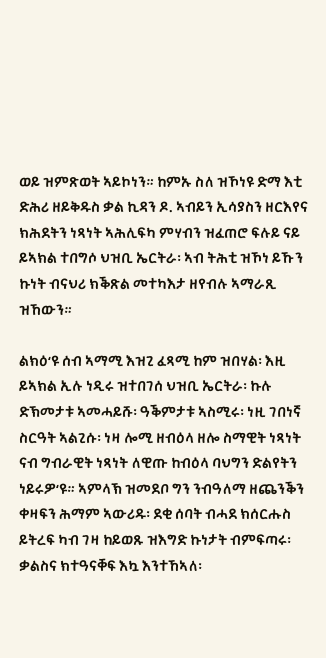ወይ ዝምጽወት ኣይኮነን። ከምኡ ስለ ዝኾነዩ ድማ እቲ ድሕሪ ዘይቅዱስ ቃል ኪዳን ዶ. ኣብይን ኢሳያስን ዘርእየና ክሕደትን ነጻነት ኣሕሊፍካ ምሃብን ዝፈጠሮ ፍሉይ ናይ ይኣክል ተበግሶ ህዝቢ ኤርትራ፡ ኣብ ትሕቲ ዝኾነ ይኹን ኩነት ብናህሪ ክቕጽል መተካእታ ዘየብሉ ኣማራጺ ዝኸውን።

ልክዕ‘ዩ ሰብ ኣማሚ እዝጊ ፈጻሚ ከም ዝበሃል፡ እዚ ይኣክል ኢሉ ነዲሩ ዝተበገሰ ህዝቢ ኤርትራ፡ ኩሉ ድኽመታቱ ኣመሓይሹ፡ ዓቕምታቱ ኣስሚሩ፡ ነዚ ገበነኛ ስርዓት ኣልጊሱ፡ ነዛ ሎሚ ዘብዕላ ዘሎ ስማዊት ነጻነት ናብ ግብራዊት ነጻነት ለዊጡ ከብዕላ ባህግን ድልየትን ነይሩዎ‘ዩ። ኣምላኽ ዝመደቦ ግን ንብዓለማ ዘጨንቕን ቀዛፍን ሕማም ኣውሪዱ፡ ደቂ ሰባት ብሓደ ክሰርሑስ ይትረፍ ካብ ገዛ ከይወጹ ዝእግድ ኩነታት ብምፍጣሩ፡ ቃልስና ክተዓናቐፍ እኳ እንተኸኣለ፡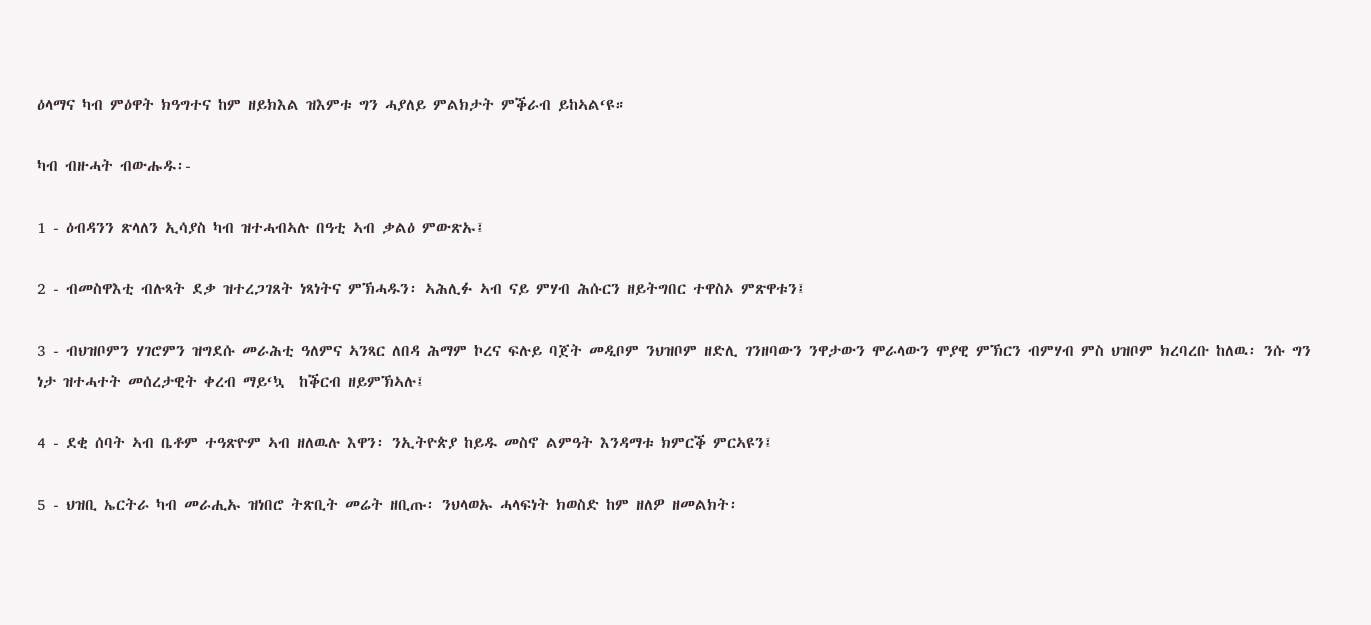ዕላማና ካብ ምዕዋት ክዓግተና ከም ዘይክእል ዝእምቱ ግን ሓያለይ ምልክታት ምቕራብ ይከኣል‘ዩ።

ካብ ብዙሓት ብውሑዱ፡-

1 - ዕብዳንን ጽላለን ኢሳያስ ካብ ዝተሓብኣሉ በዓቲ ኣብ ቃልዕ ምውጽኡ፤

2 - ብመስዋእቲ ብሉጻት ደቃ ዝተረጋገጸት ነጻነትና ምኽሓዱን፡ ኣሕሊፉ ኣብ ናይ ምሃብ ሕሱርን ዘይትግበር ተዋስኦ ምጽዋቱን፤

3 - ብህዝቦምን ሃገሮምን ዝግደሱ መራሕቲ ዓለምና ኣንጻር ለበዳ ሕማም ኮረና ፍሉይ ባጀት መዲቦም ንህዝቦም ዘድሊ ገንዘባውን ንዋታውን ሞራላውን ሞያዊ ምኽርን ብምሃብ ምስ ህዝቦም ክረባረቡ ከለዉ፡ ንሱ ግን ነታ ዝተሓተት መሰረታዊት ቀረብ ማይ‘ኳ  ከቕርብ ዘይምኽኣሉ፤

4 - ደቂ ሰባት ኣብ ቤቶም ተዓጽዮም ኣብ ዘለዉሉ እዋን፡ ንኢትዮጵያ ከይዱ መስኖ ልምዓት እንዳማቱ ክምርቕ ምርኣዩን፤

5 - ህዝቢ ኤርትራ ካብ መራሒኡ ዝነበሮ ትጽቢት መሬት ዘቢጡ፡ ንህላወኡ ሓላፍነት ክወስድ ከም ዘለዎ ዘመልክት፡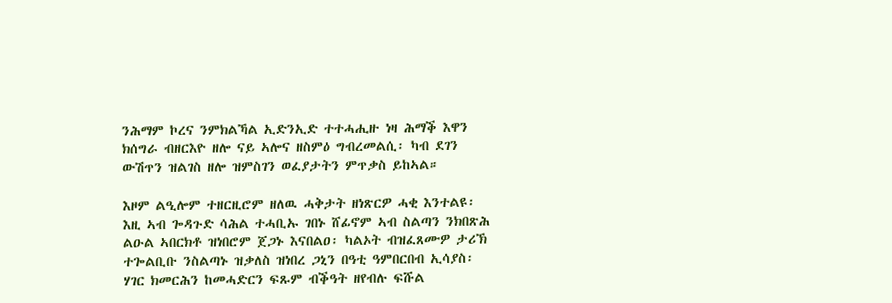ንሕማም ኮረና ንምክልኻል ኢድንኢድ ተተሓሒዙ ነዛ ሕማቕ እዋን ክሰግራ ብዘርእዮ ዘሎ ናይ ኣሎና ዘስምዕ ግብረመልሲ፡ ካብ ደገን ውሽጥን ዝልገስ ዘሎ ዝምስገን ወፈያታትን ምጥቃስ ይከኣል።

እዞም ልዒሎም ተዘርዚሮም ዘለዉ ሓቅታት ዘነጽርዎ ሓቂ እንተልዩ፡ እዚ ኣብ ጐዳጉድ ሳሕል ተሓቢኡ ገበኑ ሸፊኖም ኣብ ስልጣን ንክበጽሕ ልዑል ኣበርክቶ ዝነበሮም ጀጋኑ እናበልዐ፡ ካልኦት ብዝፈጸሙዎ ታሪኽ ተጐልቢቡ ንስልጣኑ ዝቃለስ ዝነበረ ጋኒን በዓቲ ዓምበርበብ ኢሳያስ፡ ሃገር ክመርሕን ከመሓድርን ፍጹም ብቕዓት ዘየብሉ ፍሹል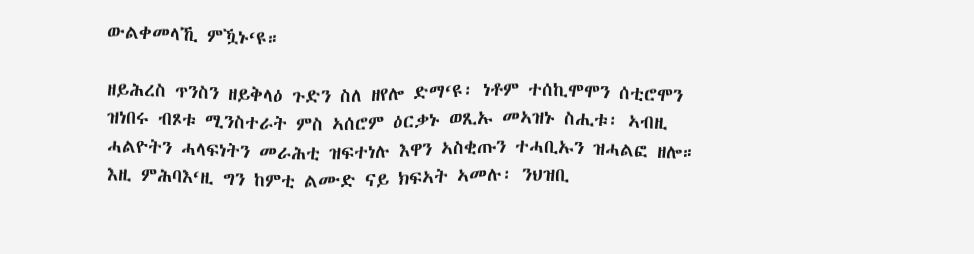ውልቀመላኺ ምዃኑ‘ዩ።

ዘይሕረስ ጥንስን ዘይቅላዕ ጉድን ስለ ዘየሎ ድማ‘ዩ፡ ነቶም ተሰኪሞሞን ሰቲሮሞን ዝነበሩ ብጾቱ ሚንስተራት ምስ ኣሰሮም ዕርቃኑ ወጺኡ መኣዝኑ ስሒቱ፡ ኣብዚ ሓልዮትን ሓላፍነትን መራሕቲ ዝፍተነሉ እዋን ኣስቂጡን ተሓቢኡን ዝሓልፎ ዘሎ። እዚ ምሕባእ‘ዚ ግን ከምቲ ልሙድ ናይ ክፍኣት ኣመሉ፡ ንህዝቢ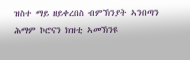ዝስተ ማይ ዘይቀረበስ ብምኽንያት ኣንበጣን ሕማም ኮሮናን ክዝቲ ኣመኽንዩ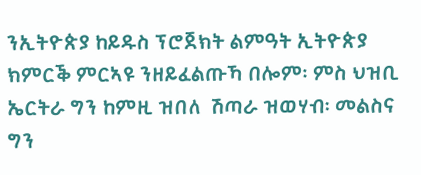ንኢትዮጵያ ከይዱስ ፕሮጀክት ልምዓት ኢትዮጵያ ክምርቕ ምርኣዩ ንዘይፈልጡኻ በሎም፡ ምስ ህዝቢ ኤርትራ ግን ከምዚ ዝበለ  ሽጣራ ዝወሃብ፡ መልስና ግን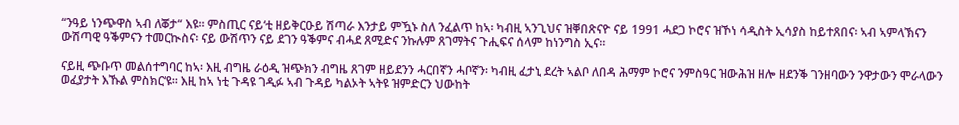“ንዓይ ነንጭዋስ ኣብ ለቖታ“ እዩ። ምስጢር ናይ‘ቲ ዘይቅርዑይ ሽጣራ እንታይ ምዃኑ ስለ ንፈልጥ ከኣ፡ ካብዚ ኣንጊህና ዝቐበጽናዮ ናይ 1991 ሓደጋ ኮሮና ዝኾነ ሳዲስት ኢሳያስ ከይተጸበና፡ ኣብ ኣምላኽናን ውሽጣዊ ዓቕምናን ተመርኲስና፡ ናይ ውሽጥን ናይ ደገን ዓቕምና ብሓደ ጸሚድና ንኩሉም ጸገማትና ጉሒፍና ሰላም ከነንግስ ኢና።

ናይዚ ጭቡጥ መልሰተግባር ከኣ፡ እዚ ብግዜ ራዕዲ ዝጭክን ብግዜ ጸገም ዘይደንን ሓርበኛን ሓቦኛን፡ ካብዚ ፈታኒ ደረት ኣልቦ ለበዳ ሕማም ኮሮና ንምስዓር ዝውሕዝ ዘሎ ዘደንቕ ገንዘባውን ንዋታውን ሞራላውን ወፈያታት እኹል ምስክር‘ዩ። እዚ ከኣ ነቲ ጉዳዩ ገዲፉ ኣብ ጉዳይ ካልኦት ኣትዩ ዝምድርን ህውከት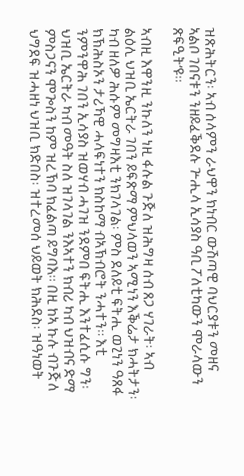ዝጽሕትርን፡ ኣብ ሰላምን ራህዋን ክነብር ውሽጣዊ ባህርያቱን መዘና ኣልቦ ገበናቱን ንዘይፈቕደሉ ጕሒላ ኢሳያስ ዓቢ ፖለቲካውን ሞራላውን ጽፍዒት‘ዩ።

ኣብዚ እዋንዚ ንኩለን ነዚ ፋሉል ጉጅለ ዝሕግዛ ሰብ ጸጋ ሃገራት፡ ኣብ ልዕሊ ህዝቢ ኤርትራ ገበን ይፍጽማ ምህላወን ኣሚነን እቕሬታ ክሓትታን፡ ካብ ዘለዎ ሕሱም መግዛእቲ ንክገላገል፡ ምስ ደለይቲ ፍትሒ ወጊነን ዓጸፋ ክኽሕስኦን ታሪኻዊ ሓላፍነተን ክስከማ ብኣኽብሮት ንሓተን። እቲ ንምንዋሕ ገበን ኢሳያስ ዝወሃብ ሓገዝ ንደምበ ፍትሒ እንተፈሲሱ ግን፡ ህዝቢ ኤርትራ ካብ መዓት ስለ ዝገላገል ንእኣተን ክብሪ ካብ ህዝብና ድማ ምስጋናን ሞጐስን ከም ዝረኽባ ክፈልጣ ይግባእ። በዚ ከኣ ኩሉ ብጉጅለ ህግደፍ ዝሓዘነ ህዝቢ ክድበስ፡ ዝተረመሰ ህይወት ክሕደስ፡ ዝዓነወት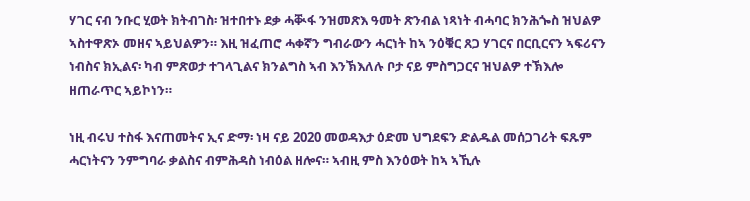ሃገር ናብ ንቡር ሂወት ክትብገስ፡ ዝተበተኑ ደቃ ሓቚፋ ንዝመጽእ ዓመት ጽንብል ነጻነት ብሓባር ክንሕጐስ ዝህልዎ ኣስተዋጽኦ መዘና ኣይህልዎን። እዚ ዝፈጠሮ ሓቀኛን ግብራውን ሓርነት ከኣ ንዕቑር ጸጋ ሃገርና በርቢርናን ኣፍሪናን ነብስና ክኢልና፡ ካብ ምጽወታ ተገላጊልና ክንልግስ ኣብ እንኽእለሉ ቦታ ናይ ምስግጋርና ዝህልዎ ተኽእሎ ዘጠራጥር ኣይኮነን።

ነዚ ብሩህ ተስፋ እናጠመትና ኢና ድማ፡ ነዛ ናይ 2020 መወዳእታ ዕድመ ህግደፍን ድልዱል መሰጋገሪት ፍጹም ሓርነትናን ንምግባራ ቃልስና ብምሕዳስ ነብዕል ዘሎና። ኣብዚ ምስ እንዕወት ከኣ ኣኺሉ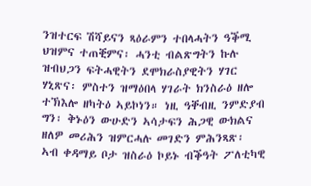ንዝተርፍ ሽሻይናን ጻዕራምን ተበላሓትን ዓቕሚ ህዝምና ተጠቒምና፡ ሓንቲ ብልጽግትን ኩሉ ዝብህጋን ፍትሓዊትን ደሞክራስያዊትን ሃገር ሃኒጽና፡ ምስተን ዝማዕበላ ሃገራት ክንስራዕ ዘሎ ተኽእሎ ዘካትዕ ኣይኮነን። ነዚ ዓቐብዚ ንምድያብ ግን፡ ቅኑዕን ውሁድን ኣሳታፍን ሕጋዊ ውክልና ዘለዎ መሪሕን ዝምርሓሉ መገድን ምሕንጻጽ፡ ኣብ ቀዳማይ ቦታ ዝስራዕ ኮይኑ ብቕዓት ፖለቲካዊ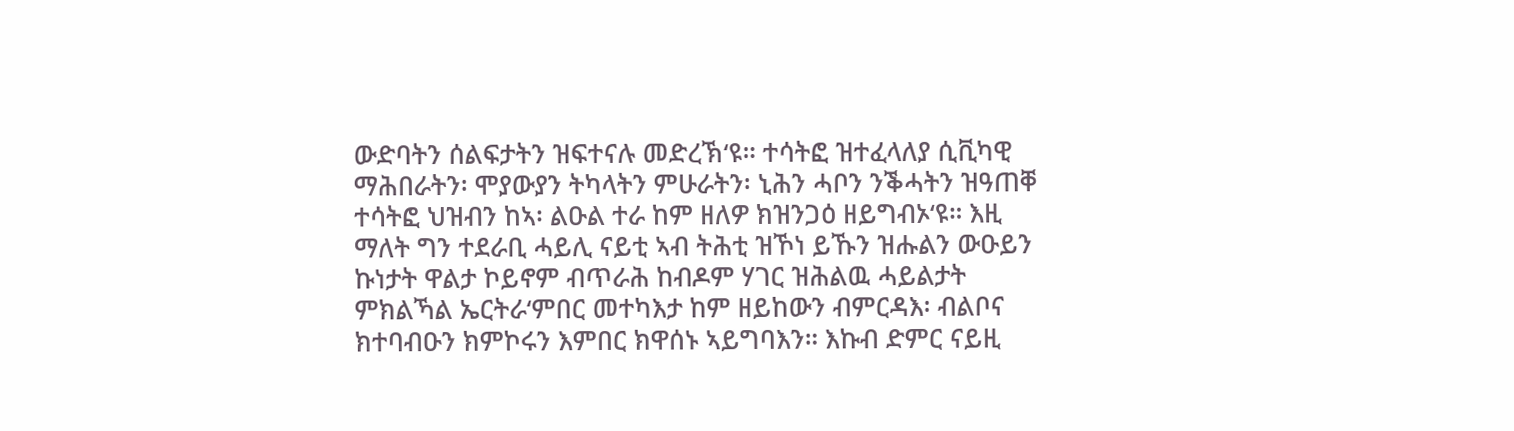ውድባትን ሰልፍታትን ዝፍተናሉ መድረኽ‘ዩ። ተሳትፎ ዝተፈላለያ ሲቪካዊ ማሕበራትን፡ ሞያውያን ትካላትን ምሁራትን፡ ኒሕን ሓቦን ንቕሓትን ዝዓጠቐ ተሳትፎ ህዝብን ከኣ፡ ልዑል ተራ ከም ዘለዎ ክዝንጋዕ ዘይግብኦ‘ዩ። እዚ ማለት ግን ተደራቢ ሓይሊ ናይቲ ኣብ ትሕቲ ዝኾነ ይኹን ዝሑልን ውዑይን ኩነታት ዋልታ ኮይኖም ብጥራሕ ከብዶም ሃገር ዝሕልዉ ሓይልታት ምክልኻል ኤርትራ‘ምበር መተካእታ ከም ዘይከውን ብምርዳእ፡ ብልቦና ክተባብዑን ክምኮሩን እምበር ክዋሰኑ ኣይግባእን። እኩብ ድምር ናይዚ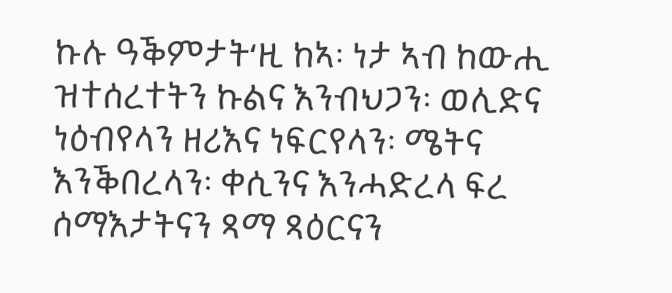ኩሉ ዓቕምታት‘ዚ ከኣ፡ ነታ ኣብ ከውሒ ዝተሰረተትን ኩልና እንብህጋን፡ ወሊድና ነዕብየላን ዘሪእና ነፍርየላን፡ ሜትና እንቕበረላን፡ ቀሲንና እንሓድረላ ፍረ ሰማእታትናን ጻማ ጻዕርናን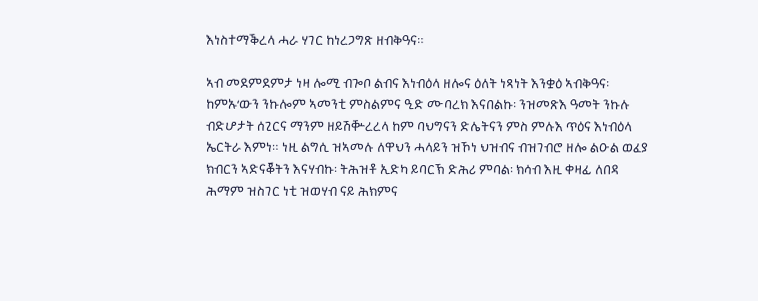እነስተማቕረላ ሓራ ሃገር ከነረጋግጽ ዘብቅዓና።

ኣብ መደምደምታ ነዛ ሎሚ ብጐቦ ልብና እነብዕላ ዘሎና ዕለት ነጻነት እንቋዕ ኣብቅዓና፡ከምኡ‘ውን ንኩሎም ኣመንቲ ምስልምና ዒድ ሙባረክ እናበልኩ፡ ንዝመጽእ ዓመት ንኩሉ ብድሆታት ሰጊርና ማንም ዘይሽቝረረላ ከም ባህግናን ድሌትናን ምስ ምሉእ ጥዕና እነብዕላ ኤርትራ እምነ። ነዚ ልግሲ ዝኣመሉ ለዋህን ሓላይን ዝኾነ ህዝብና ብዝገብሮ ዘሎ ልዑል ወፈያ ክብርን ኣድናቖትን እናሃብኩ፡ ትሕዝቶ ኢድካ ይባርኽ ድሕሪ ምባል፡ ክሳብ እዚ ቀዛፊ ለበዳ ሕማም ዝስገር ነቲ ዝወሃብ ናይ ሕክምና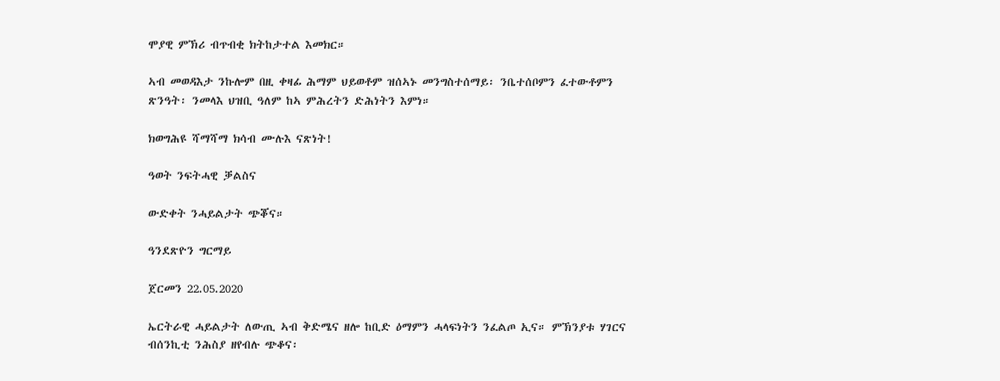ሞያዊ ምኽሪ ብጥብቂ ክትከታተል እመክር።

ኣብ መወዳእታ ንኩሎም በዚ ቀዛፊ ሕማም ህይወቶም ዝሰኣኑ መንግስተሰማይ፡ ንቤተሰቦምን ፈተውቶምን ጽንዓት፡ ንመላእ ህዝቢ ዓለም ከኣ ምሕረትን ድሕነትን እምነ።

ክወግሕዩ ሻማሻማ ክሳብ ሙሉእ ናጽነት!

ዓወት ንፍትሓዊ ቓልስና

ውድቀት ንሓይልታት ጭቖና።

ዓንደጽዮን ግርማይ

ጀርመን 22.05.2020

ኤርትራዊ ሓይልታት ለውጢ ኣብ ቅድሜና ዘሎ ከቢድ ዕማምን ሓላፍነትን ንፈልጦ ኢና። ምኽንያቱ ሃገርና ብሰንኪቲ ንሕስያ ዘየብሉ ጭቆና፡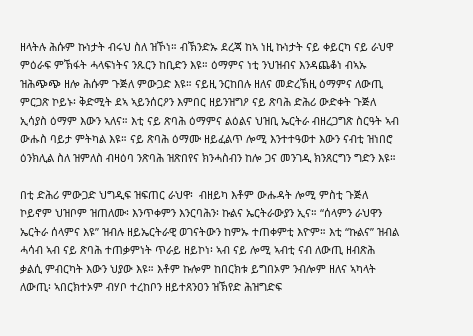ዘላትሉ ሕሱም ኩነታት ብሩህ ስለ ዝኾነ። ብኽንድኡ ደረጃ ከኣ ነዚ ኩነታት ናይ ቀይርካ ናይ ራህዋ ምዕራፍ ምኽፋት ሓላፍነትና ንጹርን ከቢድን እዩ። ዕማምና ነቲ ንህዝብና እንዳጨቆነ ብኣኡ ዝሕጭጭ ዘሎ ሕሱም ጉጅለ ምውጋድ እዩ። ናይዚ ንርከበሉ ዘለና መድረኽዚ ዕማምና ለውጢ ምርጋጽ ኮይኑ፡ ቅድሚት ደኣ ኣይንሰርዖን እምበር ዘይንዝግዖ ናይ ጽባሕ ድሕሪ ውድቀት ጉጅለ ኢሳያስ ዕማም እውን ኣለና። እቲ ናይ ጽባሕ ዕማምና ልዕልና ህዝቢ ኤርትራ ብዘረጋግጽ ስርዓት ኣብ ውሑስ ባይታ ምትካል እዩ። ናይ ጽባሕ ዕማሙ ዘይፈልጥ ሎሚ እንተተዓወተ እውን ናብቲ ዝነበሮ ዕንክሊል ስለ ዝምለስ ብዛዕባ ንጽባሕ ዝጽበየና ክንሓስብን ከሎ ጋና መንገዲ ክንጸርግን ግድን እዩ።

በቲ ድሕሪ ምውጋድ ህግዲፍ ዝፍጠር ራህዋ፡  ብዘይካ እቶም ውሑዳት ሎሚ ምስቲ ጉጅለ ኮይኖም ህዝቦም ዝጠለሙ፡ እንጥቀምን እንርባሕን፡ ኩልና ኤርትራውያን ኢና። “ሰላምን ራህዋን ኤርትራ ሰላምና እዩ” ዝብሉ ዘይኤርትራዊ ወገናትውን ከምኡ ተጠቀምቲ እዮም። እቲ “ኩልና” ዝብል ሓሳብ ኣብ ናይ ጽባሕ ተጠቃምነት ጥራይ ዘይኮነ፡ ኣብ ናይ ሎሚ ኣብቲ ናብ ለውጢ ዘብጽሕ ቃልሲ ምብርካት እውን ህያው እዩ። እቶም ኩሎም ከበርክቱ ይግበኦም ንብሎም ዘለና ኣካላት ለውጢ፡ ኣበርክተኦም ብሃቦ ተረከቦን ዘይተጸንዐን ዝኽየድ ሕዝግድፍ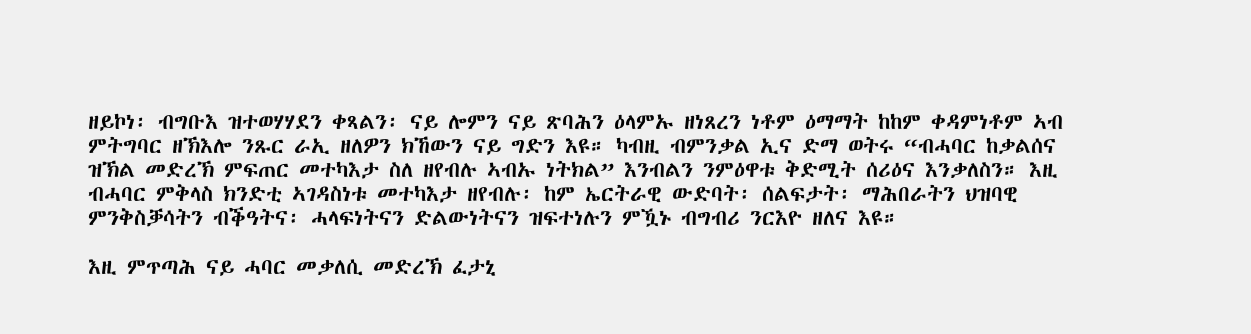ዘይኮነ፡ ብግቡእ ዝተወሃሃደን ቀጻልን፡ ናይ ሎምን ናይ ጽባሕን ዕላምኡ ዘነጸረን ነቶም ዕማማት ከከም ቀዳምነቶም ኣብ ምትግባር ዘኽእሎ ንጹር ራኢ ዘለዎን ክኸውን ናይ ግድን እዩ። ካብዚ ብምንቃል ኢና ድማ ወትሩ “ብሓባር ከቃልሰና ዝኽል መድረኽ ምፍጠር መተካእታ ስለ ዘየብሉ ኣብኡ ነትክል” እንብልን ንምዕዋቱ ቅድሚት ሰሪዕና እንቃለስን። እዚ ብሓባር ምቅላስ ክንድቲ ኣገዳስነቱ መተካእታ ዘየብሉ፡ ከም ኤርትራዊ ውድባት፡ ሰልፍታት፡ ማሕበራትን ህዝባዊ ምንቅስቓሳትን ብቕዓትና፡ ሓላፍነትናን ድልውነትናን ዝፍተነሉን ምዃኑ ብግብሪ ንርእዮ ዘለና እዩ።

እዚ ምጥጣሕ ናይ ሓባር መቃለሲ መድረኽ ፈታኒ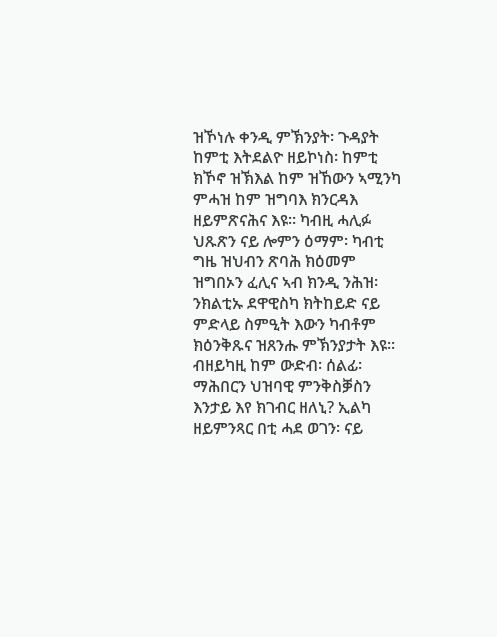ዝኾነሉ ቀንዲ ምኽንያት፡ ጉዳያት ከምቲ እትደልዮ ዘይኮነስ፡ ከምቲ ክኾኖ ዝኽእል ከም ዝኸውን ኣሚንካ ምሓዝ ከም ዝግባእ ክንርዳእ ዘይምጽናሕና እዩ። ካብዚ ሓሊፉ ህጹጽን ናይ ሎምን ዕማም፡ ካብቲ ግዜ ዝህብን ጽባሕ ክዕመም ዝግበኦን ፈሊና ኣብ ክንዲ ንሕዝ፡ ንክልቲኡ ደዋዊስካ ክትከይድ ናይ ምድላይ ስምዒት እውን ካብቶም ክዕንቅጹና ዝጸንሑ ምኽንያታት እዩ። ብዘይካዚ ከም ውድብ፡ ሰልፊ፡ ማሕበርን ህዝባዊ ምንቅስቓስን እንታይ እየ ክገብር ዘለኒ? ኢልካ ዘይምንጻር በቲ ሓደ ወገን፡ ናይ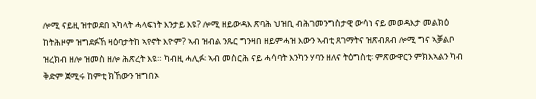ሎሚ ናይዚ ዝተወደበ ኣካላት ሓላፍነት እንታይ እዩ? ሎሚ ዘይውዳእ ጽባሕ ህዝቢ ብሕገመንግስታዊ ውሳነ ናይ መወዳእታ መልክዕ ከትሕዞም ዝግደፉኸ ዛዕባታትከ ኣየኖት እዮም? ኣብ ዝብል ንጹር ግንዛበ ዘይምሓዝ እውን ኣብቲ ጸገማትና ዝጽብጸብ ሎሚ ግና ኣቓልቦ ዝረክብ ዘሎ ዝመስ ዘሎ ሕጽረት እዩ። ካብዚ ሓሊፉ፡ ኣብ መስርሕ ናይ ሓሳባት እንካን ሃባን ዘለና ትዕግስቲ፡ ምጽውዋርን ምክእኣልን ካብ ቅድም ጀሚሩ ከምቲ ክኸውን ዝግበኦ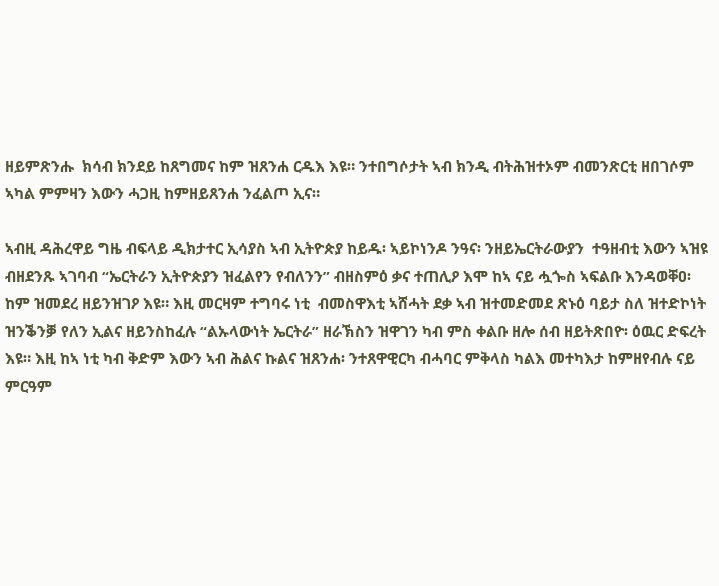ዘይምጽንሑ  ክሳብ ክንደይ ከጸግመና ከም ዝጸንሐ ርዱእ እዩ። ንተበግሶታት ኣብ ክንዲ ብትሕዝተኦም ብመንጽርቲ ዘበገሶም ኣካል ምምዛን እውን ሓጋዚ ከምዘይጸንሐ ንፈልጦ ኢና።

ኣብዚ ዳሕረዋይ ግዜ ብፍላይ ዲክታተር ኢሳያስ ኣብ ኢትዮጵያ ከይዱ፡ ኣይኮነንዶ ንዓና፡ ንዘይኤርትራውያን  ተዓዘብቲ እውን ኣዝዩ ብዘደንጹ ኣገባብ “ኤርትራን ኢትዮጵያን ዝፈልየን የብለንን” ብዘስምዕ ቃና ተጠሊዖ እሞ ከኣ ናይ ሗጐስ ኣፍልቡ እንዳወቐዐ፡ ከም ዝመደረ ዘይንዝገዖ እዩ። እዚ መርዛም ተግባሩ ነቲ  ብመስዋእቲ ኣሸሓት ደቃ ኣብ ዝተመድመደ ጽኑዕ ባይታ ስለ ዝተድኮነት ዝንቕንቓ የለን ኢልና ዘይንስከፈሉ “ልኡላውነት ኤርትራ” ዘራኽስን ዝዋገን ካብ ምስ ቀልቡ ዘሎ ሰብ ዘይትጽበዮ፡ ዕዉር ድፍረት እዩ። እዚ ከኣ ነቲ ካብ ቅድም እውን ኣብ ሕልና ኩልና ዝጸንሐ፡ ንተጸዋዊርካ ብሓባር ምቅላስ ካልእ መተካእታ ከምዘየብሉ ናይ ምርዓም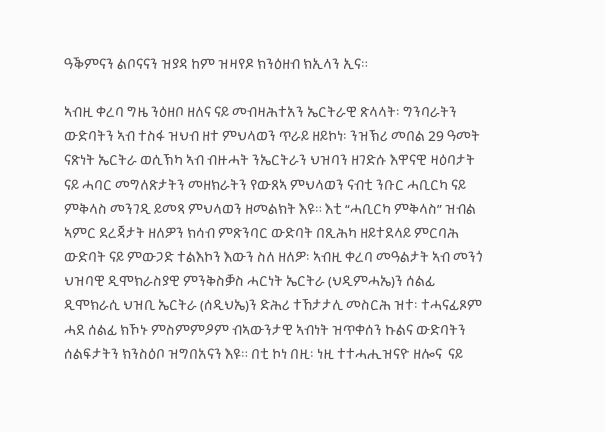ዓቕምናን ልቦናናን ዝያዳ ከም ዝዛየዶ ክንዕዘብ ክኢላን ኢና።

ኣብዚ ቀረባ ግዜ ንዕዘቦ ዘለና ናይ መብዛሕተአን ኤርትራዊ ጽላላት፡ ግንባራትን ውድባትን ኣብ ተስፋ ዝህብ ዘተ ምህላወን ጥራይ ዘይኮነ፡ ንዝኽሪ መበል 29 ዓመት ናጽነት ኤርትራ ወሲኽካ ኣብ ብዙሓት ንኤርትራን ህዝባን ዘገድሱ እዋናዊ ዛዕባታት ናይ ሓባር መግለጽታትን መዘክራትን የውጸኣ ምህላወን ናብቲ ንቡር ሓቢርካ ናይ ምቅላስ መንገዲ ይመጻ ምህላወን ዘመልክት እዩ። እቲ “ሓቢርካ ምቅላስ” ዝብል ኣምር ደረጃታት ዘለዎን ክሳብ ምጽንባር ውድባት በጺሕካ ዘይተደላይ ምርባሕ ውድባት ናይ ምውጋድ ተልእኮን እውን ስለ ዘለዎ፡ ኣብዚ ቀረባ መዓልታት ኣብ መንጎ ህዝባዊ ዲሞክራስያዊ ምንቅስቓስ ሓርነት ኤርትራ (ህዲምሓኤ)ን ሰልፊ ዲሞክራሲ ህዝቢ ኤርትራ (ሰዲህኤ)ን ድሕሪ ተኸታታሊ መስርሕ ዝተ፡ ተሓናፊጾም ሓደ ሰልፊ ክኾኑ ምስምምዖም ብኣውንታዊ ኣብነት ዝጥቀሰን ኩልና ውድባትን ሰልፍታትን ክንስዕቦ ዝግበአናን እዩ። በቲ ኮነ በዚ፡ ነዚ ተተሓሒዝናዮ ዘሎና  ናይ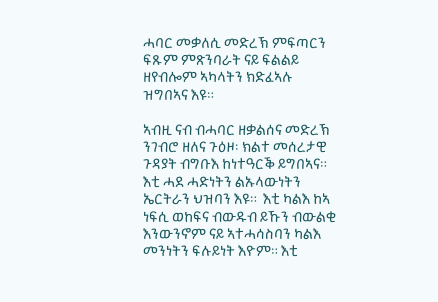ሓባር መቃለሲ መድረኽ ምፍጣርን ፍጹም ምጽንባራት ናይ ፍልልይ ዘየብሎም ኣካላትን ክድፈኣሉ ዝግበኣና እዩ።

ኣብዚ ናብ ብሓባር ዘቃልሰና መድረኽ ንገብሮ ዘለና ጉዕዞ፡ ክልተ መሰረታዊ ጉዳያት ብግቡእ ከነተዓርቕ ይግበኣና። እቲ ሓደ ሓድነትን ልኡላውነትን ኤርትራን ህዝባን እዩ።  እቲ ካልእ ከኣ ነፍሲ ወከፍና ብውዱብ ይኹን ብውልቂ እንውንኖም ናይ ኣተሓሳስባን ካልእ መንነትን ፍሉይነት እዮም። እቲ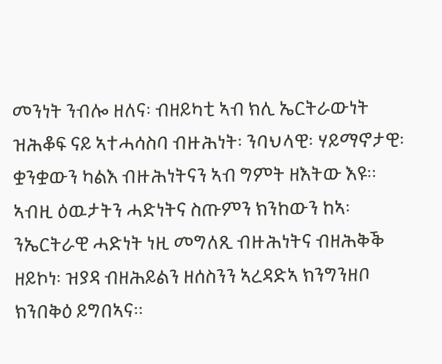መንነት ንብሎ ዘለና፡ ብዘይካቲ ኣብ ክሊ ኤርትራውነት ዝሕቆፍ ናይ ኣተሓሳስባ ብዙሕነት፡ ንባህላዊ፡ ሃይማኖታዊ፡ ቋንቋውን ካልእ ብዙሕነትናን ኣብ ግምት ዘእትው እዩ። ኣብዚ ዕዉታትን ሓድነትና ስጡምን ክንከውን ከኣ፡ ንኤርትራዊ ሓድነት ነዚ መግለጺ ብዙሕነትና ብዘሕቅቕ ዘይኮነ፡ ዝያዳ ብዘሕይልን ዘሰስንን ኣረዳድኣ ክንግንዘቦ ክንበቅዕ ይግበኣና።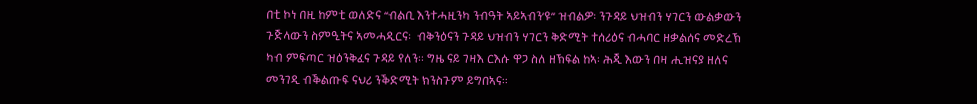በቲ ኮነ በዚ ከምቲ ወለድና “ብልቢ እንተሓዚንካ ንብዓት ኣይኣብን’ዩ” ዝብልዎ፡ ንጉዳይ ህዝብን ሃገርን ውልቃውን ጉጅላውን ስምዒትና ኣመሓዲርና፡  ብቅንዕናን ጉዳይ ህዝብን ሃገርን ቅድሚት ተሰሪዕና ብሓባር ዘቃልሰና መድረኽ ካብ ምፍጣር ዝዕንቅፈና ጉዳይ የለን። ግዜ ናይ ገዛእ ርእሱ ዋጋ ስለ ዘኽፍል ከኣ፡ ሕጂ እውን በዛ ሒዝናያ ዘለና መንገዲ ብቕልጡፍ ናህሪ ንቕድሚት ክንስጉም ይግበኣና።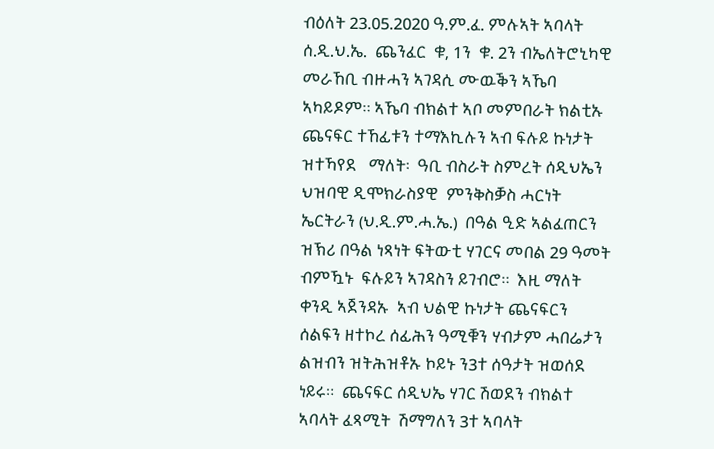ብዕለት 23.05.2020 ዓ.ም.ፈ. ምሉኣት ኣባላት ሰ.ዲ.ህ.ኤ.  ጨንፈር  ቁ, 1ን  ቁ. 2ን ብኤለትሮኒካዊ  መራኸቢ ብዙሓን ኣገዳሲ ሙዉቕን ኣኼባ ኣካይዶም። ኣኼባ ብክልተ ኣቦ መምበራት ክልቲኡ ጨናፍር ተኸፊቱን ተማእኪሉን ኣብ ፍሉይ ኩነታት ዝተኻየደ   ማለት፡  ዓቢ ብስራት ስምረት ሰዲህኤን  ህዝባዊ ዲሞክራስያዊ  ምንቅስቓስ ሓርነት ኤርትራን (ህ.ዲ.ም.ሓ.ኤ.)  በዓል ዒድ ኣልፈጠርን  ዝኽሪ በዓል ነጻነት ፍትውቲ ሃገርና መበል 29 ዓመት ብምዃኑ  ፍሉይን ኣገዳስን ይገብሮ።  እዚ ማለት ቀንዲ ኣጀንዳኡ  ኣብ ህልዊ ኩነታት ጨናፍርን ሰልፍን ዘተኮረ ሰፊሕን ዓሚቑን ሃብታም ሓበሬታን ልዝብን ዝትሕዝቶኡ ኮይኑ ን3ተ ሰዓታት ዝወሰደ ነይሩ።  ጨናፍር ሰዲህኤ ሃገር ሽወደን ብክልተ ኣባላት ፈጻሚት  ሽማግለን 3ተ ኣባላት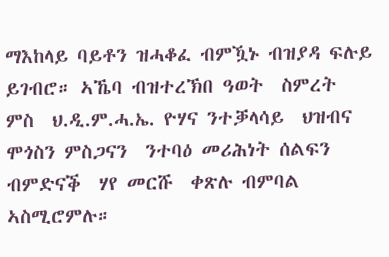ማእከላይ ባይቶን ዝሓቆፈ ብምዃኑ ብዝያዳ ፍሉይ  ይገብሮ። ኣኼባ ብዝተረኽበ ዓወት  ስምረት ምስ  ህ.ዲ.ም.ሓ.ኤ. ዮሃና ንተቓላሳይ  ህዝብና ሞጎስን ምስጋናን  ንተባዕ መሪሕነት ሰልፍን  ብምድናቕ  ሃየ መርሹ  ቀጽሉ ብምባል ኣስሚሮምሉ።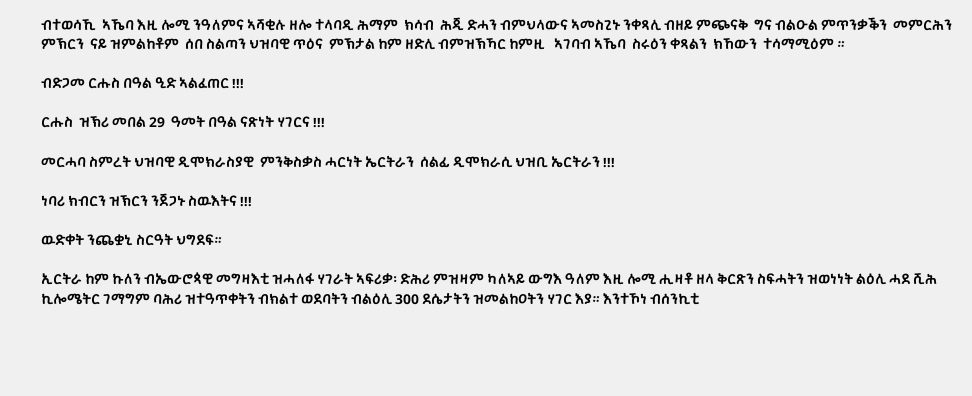ብተወሳኺ  ኣኼባ እዚ ሎሚ ንዓለምና ኣሻቂሉ ዘሎ ተላባዲ ሕማም  ክሳብ  ሕጂ ድሓን ብምህላውና ኣመስጊኑ ንቀጻሊ ብዘይ ምጭናቅ  ግና ብልዑል ምጥንቃቕን  መምርሕን ምኽርን  ናይ ዝምልከቶም  ሰበ ስልጣን ህዝባዊ ጥዕና  ምኽታል ከም ዘድሊ ብምዝኽኻር ከምዚ   ኣገባብ ኣኼባ  ስሩዕን ቀጻልን  ክኸውን  ተሳማሚዕም ።

ብድጋመ ርሑስ በዓል ዒድ ኣልፈጠር !!!

ርሑስ  ዝኽሪ መበል 29  ዓመት በዓል ናጽነት ሃገርና !!!

መርሓባ ስምረት ህዝባዊ ዲሞክራስያዊ  ምንቅስቃስ ሓርነት ኤርትራን  ሰልፊ ዲሞክራሲ ህዝቢ ኤርትራን !!!

ነባሪ ክብርን ዝኽርን ንጀጋኑ ስዉእትና !!!

ዉድቀት ንጨቋኒ ስርዓት ህግደፍ።

ኢርትራ ከም ኩለን ብኤውሮጳዊ መግዛእቲ ዝሓለፋ ሃገራት ኣፍሪቃ፡ ድሕሪ ምዝዛም ካለኣይ ውግእ ዓለም እዚ ሎሚ ሒዛቶ ዘላ ቅርጽን ስፍሓትን ዝወነነት ልዕሊ ሓደ ሺሕ ኪሎሜትር ገማግም ባሕሪ ዝተዓጥቀትን ብክልተ ወደባትን ብልዕሊ 300 ደሴታትን ዝመልከዐትን ሃገር እያ። እንተኾነ ብሰንኪቲ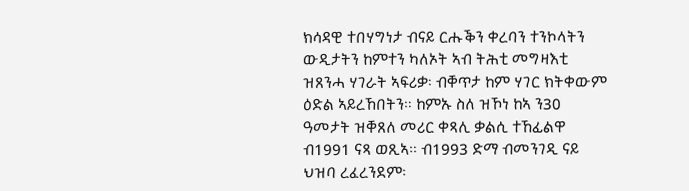ክሳዳዊ ተበሃግነታ ብናይ ርሑቕን ቀረባን ተንኮላትን ውዲታትን ከምተን ካለኦት ኣብ ትሕቲ መግዛእቲ ዝጸንሓ ሃገራት ኣፍሪቃ፡ ብቐጥታ ከም ሃገር ክትቀውም ዕድል ኣይረኸበትን። ከምኡ ስለ ዝኾነ ከኣ ን30 ዓመታት ዝቐጸለ መሪር ቀጻሊ ቃልሲ ተኸፊልዋ ብ1991 ናጻ ወጺኣ። ብ1993 ድማ ብመንገዲ ናይ ህዝባ ረፈረንደም፡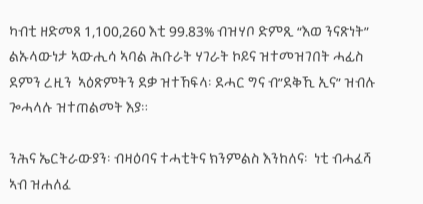ካብቲ ዘድመጸ 1,100,260 እቲ 99.83% ብዝሃቦ ድምጺ “እወ ንናጽነት” ልኡላውነታ ኣውሒሳ ኣባል ሕቡራት ሃገራት ኮይና ዝተመዝገበት ሓፊስ ደምን ረዚን  ኣዕጽምትን ደቃ ዝተኸፍላ፡ ደሓር ግና ብ”ደቅኺ ኢና” ዝብሉ ጐሓላሉ ዝተጠልመት እያ።

ንሕና ኤርትራውያን፡ ብዛዕባና ተሓቲትና ክንምልስ እንከለና፡  ነቲ ብሓፈሻ ኣብ ዝሐለፈ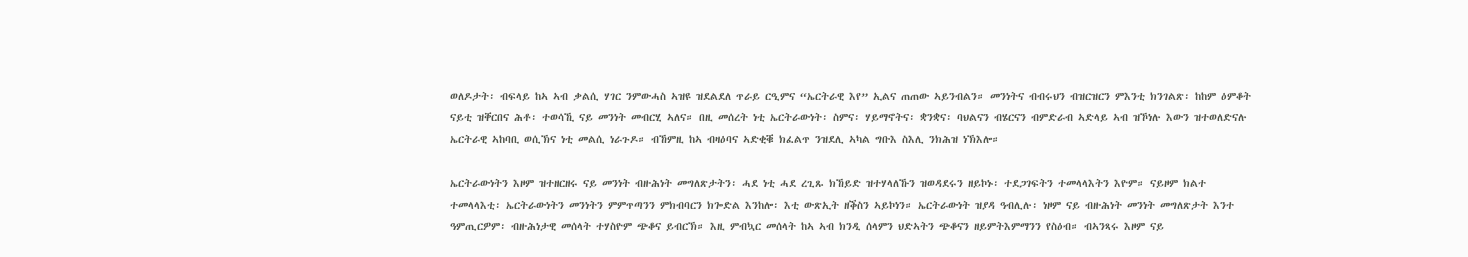ወለዶታት፡ ብፍላይ ከኣ ኣብ ቃልሲ ሃገር ንምውሓስ ኣዝዩ ዝደልደለ ጥራይ ርዒምና “ኤርትራዊ እየ” ኢልና ጠጠው ኣይንብልን። መንነትና ብብሩህን ብዝርዝርን ምእንቲ ክንገልጽ፡ ከከም ዕምቆት ናይቲ ዝቐርበና ሕቶ፡ ተወሳኺ ናይ መንነት መብርሂ ኣለና። በዚ መሰረት ነቲ ኤርትራውነት፡ ስምና፡ ሃይማኖትና፡ ቋንቋና፡ ባህልናን ብሄርናን ብምድራብ ኣድላይ ኣብ ዝኾነሉ እውን ዝተወለድናሉ ኤርትራዊ ኣከባቢ ወሲኽና ነቲ መልሲ ነራጉዶ። ብኸምዚ ከኣ ብዛዕባና ኣድቂቑ ክፈልጥ ንዝደሊ ኣካል ግቡእ ስእሊ ንክሕዝ ነኽእሎ።

ኤርትራውነትን እዞም ዝተዘርዘሩ ናይ መንነት ብዙሕነት መግለጽታትን፡ ሓደ ነቲ ሓደ ረጊጹ ክኸይድ ዝተሃላለኹን ዝወዳደሩን ዘይኮኑ፡ ተደጋገፍትን ተመላላእትን እዮም። ናይዞም ክልተ ተመላላእቲ፡ ኤርትራውነትን መንነትን ምምጥጣንን ምክብባርን ክጐድል እንከሎ፡ እቲ ውጽኢት ዘቕስን ኣይኮነን። ኤርትራውነት ዝያዳ ዓብሊሉ፡ ነዞም ናይ ብዙሕነት መንነት መግለጽታት እንተ ዓምጢርዎም፡ ብዙሕነታዊ መሰላት ተሃስዮም ጭቆና ይብርኽ። እዚ ምብኳር መሰላት ከኣ ኣብ ክንዲ ሰላምን ህድኣትን ጭቆናን ዘይምትእምማንን የስዕብ። ብኣንጻሩ እዞም ናይ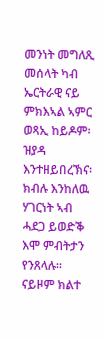መንነት መግለጺ መሰላት ካብ ኤርትራዊ ናይ ምክእኣል ኣምር ወጻኢ ከይዶም፡ ዝያዳ እንተዘይበረኽና፡ ክብሉ እንከለዉ ሃገርነት ኣብ ሓደጋ ይወድቕ እሞ ምብትታን የንጸላሉ። ናይዞም ክልተ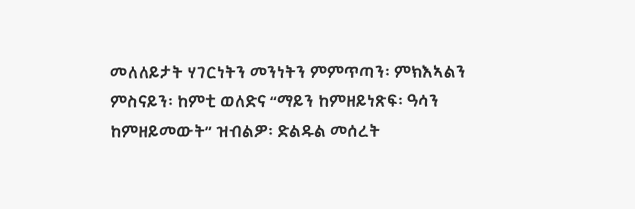መለለይታት ሃገርነትን መንነትን ምምጥጣን፡ ምክእኣልን ምስናይን፡ ከምቲ ወለድና “ማይን ከምዘይነጽፍ፡ ዓሳን ከምዘይመውት” ዝብልዎ፡ ድልዱል መሰረት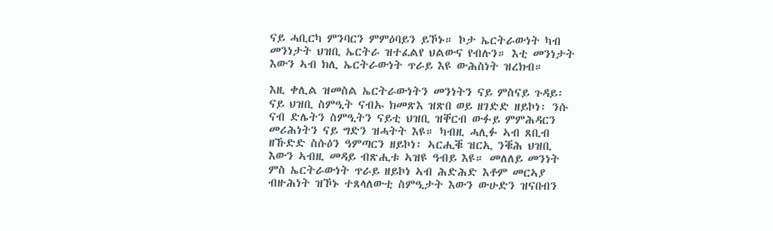ናይ ሓቢርካ ምንባርን ምምዕባይን ይኾኑ። ኮታ ኤርትራውነት ካብ መንነታት ህዝቢ ኤርትራ ዝተፈልየ ህልውና የብሉን። እቲ መንነታት እውን ኣብ ክሊ ኤርትራውነት ጥራይ እዩ ውሕስነት ዝረክብ።

እዚ ቀሊል ዝመስል ኤርትራውነትን መንነትን ናይ ምስናይ ጉዳይ፡ ናይ ህዝቢ ስምዒት ናብኡ ክመጽእ ዝጽበ ወይ ዘገድድ ዘይኮነ፡ ንሱ ናብ ድሌትን ስምዒትን ናይቲ ህዝቢ ዝቐርብ ውፉይ ምምሕዳርን  መሪሕነትን ናይ ግድን ዝሓትት እዩ። ካብዚ ሓሊፉ ኣብ ጸቢብ ዘኹድድ ስሱዕን ዓምጣርን ዘይኮነ፡ ኣርሒቑ ዝርኢ ንቑሕ ህዝቢ እውን ኣብዚ መዳይ ብጽሒቱ ኣዝዩ ዓብይ እዩ። መለለይ መንነት ምስ ኤርትራውነት ጥራይ ዘይኮነ ኣብ ሕድሕድ እቶም መርኣያ ብዙሕነት ዝኾኑ ተጸላለውቲ ስምዒታት እውን ውሁድን ዝናበብን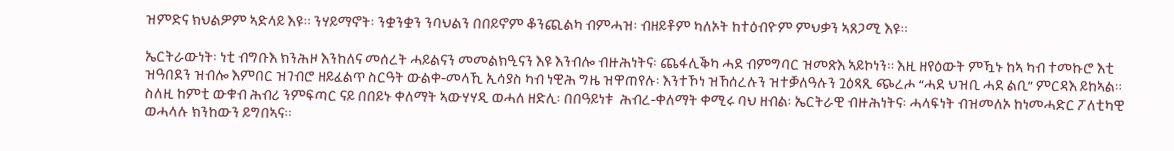ዝምድና ክህልዎም ኣድላይ እዩ። ንሃይማኖት፡ ንቋንቋን ንባህልን በበይኖም ቆንጪልካ ብምሓዝ፡ ብዘይቶም ካለኦት ከተዕብዮም ምህቃን ኣጸጋሚ እዩ።

ኤርትራውነት፡ ነቲ ብግቡእ ክንሕዞ እንከለና መሰረት ሓይልናን መመልክዒናን እዩ እንብሎ ብዙሕነትና፡ ጨፋሊቕካ ሓደ ብምግባር ዝመጽእ ኣይኮነን። እዚ ዘየዕውት ምዃኑ ከኣ ካብ ተመኩሮ እቲ ዝዓበደን ዝብሎ እምበር ዝገብሮ ዘይፈልጥ ስርዓት ውልቀ-መላኺ ኢሳያስ ካብ ነዊሕ ግዜ ዝዋጠየሉ፡ እንተኾነ ዝኸሰረሉን ዝተቓለዓሉን ጓዕጻጺ ጭረሖ “ሓደ ህዝቢ ሓደ ልቢ” ምርዳእ ይከኣል። ስለዚ ከምቲ ውቁብ ሕብሪ ንምፍጣር ናይ በበይኑ ቀለማት ኣውሃሃዲ ወሓለ ዘድሊ፡ በበዓይነቱ  ሕብረ-ቀለማት ቀሚሩ ባህ ዘብል፡ ኤርትራዊ ብዙሕነትና፡ ሓላፍነት ብዝመለኦ ከነመሓድር ፖለቲካዊ ወሓላሉ ክንከውን ይግበኣና።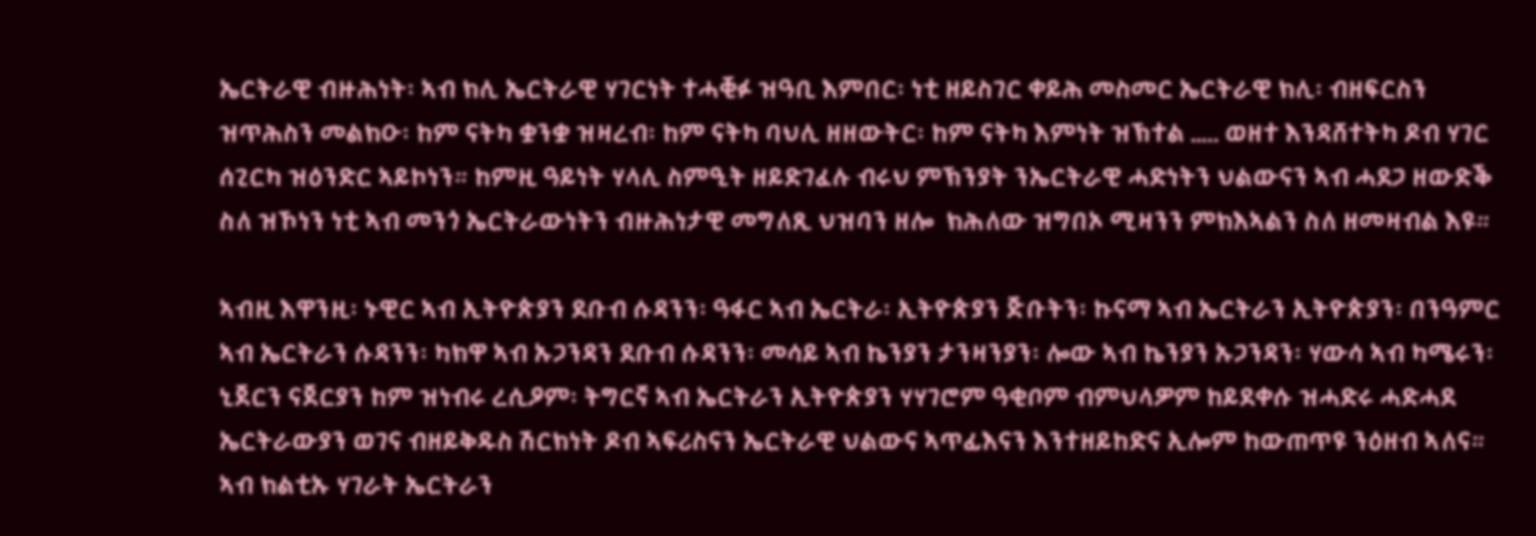ኤርትራዊ ብዙሕነት፡ ኣብ ክሊ ኤርትራዊ ሃገርነት ተሓቒፉ ዝዓቢ እምበር፡ ነቲ ዘይስገር ቀይሕ መስመር ኤርትራዊ ክሊ፡ ብዘፍርስን ዝጥሕስን መልክዑ፡ ከም ናትካ ቋንቋ ዝዛረብ፡ ከም ናትካ ባህሊ ዘዘውትር፡ ከም ናትካ እምነት ዝኽተል ….. ወዘተ እንዳሸተትካ ዶብ ሃገር ሰጊርካ ዝዕንድር ኣይኮነን። ከምዚ ዓይነት ሃላሊ ስምዒት ዘይድገፈሉ ብሩህ ምኽንያት ንኤርትራዊ ሓድነትን ህልውናን ኣብ ሓደጋ ዘውድቕ ስለ ዝኾነን ነቲ ኣብ መንጎ ኤርትራውነትን ብዙሕነታዊ መግለጺ ህዝባን ዘሎ  ክሕለው ዝግበኦ ሚዛንን ምክእኣልን ስለ ዘመዛብል እዩ።

ኣብዚ እዋንዚ፡ ኑዊር ኣብ ኢትዮጵያን ደቡብ ሱዳንን፡ ዓፋር ኣብ ኤርትራ፡ ኢትዮጵያን ጅቡትን፡ ኩናማ ኣብ ኤርትራን ኢትዮጵያን፡ በንዓምር ኣብ ኤርትራን ሱዳንን፡ ካክዋ ኣብ ኡጋንዳን ደቡብ ሱዳንን፡ መሳይ ኣብ ኬንያን ታንዛንያን፡ ሎው ኣብ ኬንያን ኡጋንዳን፡ ሃውሳ ኣብ ካሜሩን፡ ኒጀርን ናጀርያን ከም ዝነብሩ ረሲዖም፡ ትግርኛ ኣብ ኤርትራን ኢትዮጵያን ሃሃገሮም ዓቂቦም ብምህላዎም ከይደቀሱ ዝሓድሩ ሓድሓደ ኤርትራውያን ወገና ብዘይቅዱስ ሽርክነት ዶብ ኣፍሪስናን ኤርትራዊ ህልውና ኣጥፊእናን እንተዘይከድና ኢሎም ከውጠጥዩ ንዕዘብ ኣለና። ኣብ ክልቲኡ ሃገራት ኤርትራን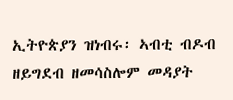ኢትዮጵያን ዝነብሩ፡ ኣብቲ ብዶብ ዘይግደብ ዘመሳስሎም መዳያት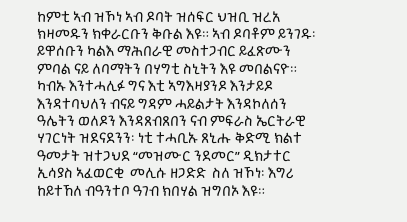ከምቲ ኣብ ዝኾነ ኣብ ዶባት ዝሰፍር ህዝቢ ዝረአ ክዛመዱን ክቀራርቡን ቅቡል እዩ። ኣብ ዶባቶም ይንገዱ፡ ይዋሰቡን ካልእ ማሕበራዊ መስተጋብር ይፈጽሙን ምባል ናይ ለባማትን በሃግቲ ስኒትን እዩ መበልናዮ። ካብኡ እንተሓሊፉ ግና እቲ ኣግእዛያንዶ እንታይዶ እንዳተባህለን ብናይ ግዳም ሓይልታት እንዳኮለሰን ዓሌትን ወለዶን እንዳጸብጸበን ናብ ምፍራስ ኤርትራዊ ሃገርነት ዝደናደንን፡ ነቲ ተሓቢኡ ጸኒሑ ቅድሚ ክልተ ዓመታት ዝተጋህደ “መዝሙር ንደመር” ዲክታተር ኢሳያስ ኣፈወርቂ  መሊሱ ዘጋድድ  ስለ ዝኾነ፡ እግሪ ከይተኸለ ብዓንተቦ ዓገብ ክበሃል ዝግበኦ እዩ።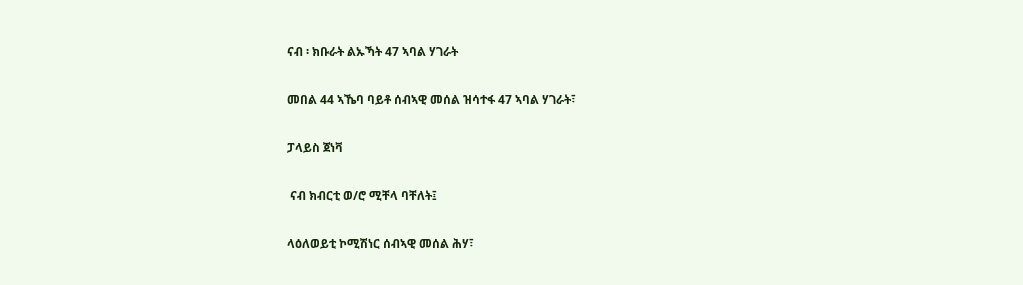ናብ ፡ ክቡራት ልኡኻት 47 ኣባል ሃገራት

መበል 44 ኣኼባ ባይቶ ሰብኣዊ መሰል ዝሳተፋ 47 ኣባል ሃገራት፣

ፓላይስ ጀነቫ

 ናብ ክብርቲ ወ/ሮ ሚቸላ ባቸለት፤

ላዕለወይቲ ኮሚሽነር ሰብኣዊ መሰል ሕሃ፣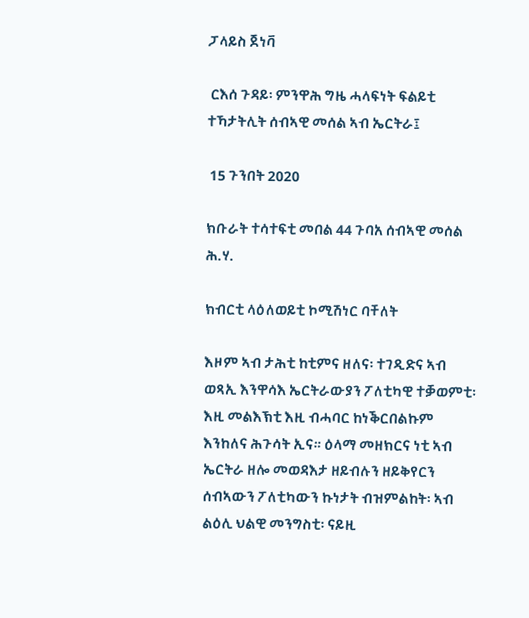ፓላይስ ጀነቫ

 ርእሰ ጉዳይ፡ ምንዋሕ ግዜ ሓላፍነት ፍልይቲ ተኻታትሊት ሰብኣዊ መሰል ኣብ ኤርትራ፤

 15 ጉንበት 2020

ክቡራት ተሳተፍቲ መበል 44 ጉባአ ሰብኣዊ መሰል ሕ.ሃ.

ክብርቲ ላዕለወይቲ ኮሚሽነር ባቸለት

እዞም ኣብ ታሕቲ ከቲምና ዘለና፡ ተገዲድና ኣብ ወጻኢ እንዋሳእ ኤርትራውያን ፖለቲካዊ ተቓወምቲ፡ እዚ መልእኽቲ እዚ ብሓባር ከነቕርበልኩም እንከለና ሕጉሳት ኢና። ዕላማ መዘክርና ነቲ ኣብ ኤርትራ ዘሎ መወዳእታ ዘይብሉን ዘይቅየርን ሰብኣውን ፖለቲካውን ኩነታት ብዝምልከት፡ ኣብ ልዕሊ ህልዊ መንግስቲ፡ ናይዚ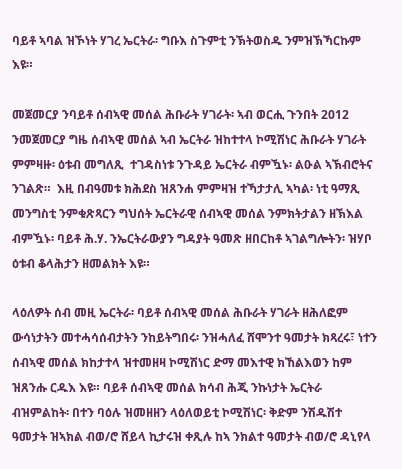ባይቶ ኣባል ዝኾነት ሃገረ ኤርትራ፡ ግቡእ ስጉምቲ ንኽትወስዱ ንምዝኽኻርኩም እዩ።

መጀመርያ ንባይቶ ሰብኣዊ መሰል ሕቡራት ሃገራት፡ ኣብ ወርሒ ጉንበት 2012 ንመጀመርያ ግዜ ሰብኣዊ መሰል ኣብ ኤርትራ ዝከተተላ ኮሚሽነር ሕቡራት ሃገራት ምምዛዙ፡ ዕቱብ መግለጺ  ተገዳስነቱ ንጉዳይ ኤርትራ ብምዃኑ፡ ልዑል ኣኽብሮትና ንገልጽ።  እዚ በብዓመቱ ክሕደስ ዝጸንሐ ምምዛዝ ተኻታታሊ ኣካል፡ ነቲ ዓማጺ መንግስቲ ንምቁጽጻርን ግህሰት ኤርትራዊ ሰብኣዊ መሰል ንምክትታልን ዘኽእል ብምዃኑ፡ ባይቶ ሕ.ሃ. ንኤርትራውያን ግዳያት ዓመጽ ዘበርከቶ ኣገልግሎትን፡ ዝሃቦ ዕቱብ ቆላሕታን ዘመልክት እዩ።

ላዕለዎት ሰብ መዚ ኤርትራ፡ ባይቶ ሰብኣዊ መሰል ሕቡራት ሃገራት ዘሕለፎም ውሳነታትን መተሓሳሰብታትን ንከይትግበሩ፡ ንዝሓለፈ ሸሞንተ ዓመታት ክጻረሩ፣ ነተን ሰብኣዊ መሰል ክከታተላ ዝተመዘዛ ኮሚሽነር ድማ መእተዊ ክኸልእወን ከም ዝጸንሑ ርዱእ እዩ። ባይቶ ሰብኣዊ መሰል ክሳብ ሕጂ ንኩነታት ኤርትራ ብዝምልከት፡ በተን ባዕሉ ዝመዘዘን ላዕለወይቲ ኮሚሽነር፡ ቅድም ንሽዱሽተ ዓመታት ዝኣክል ብወ/ሮ ሸይላ ኪታሩዝ ቀጺሉ ከኣ ንክልተ ዓመታት ብወ/ሮ ዳኒየላ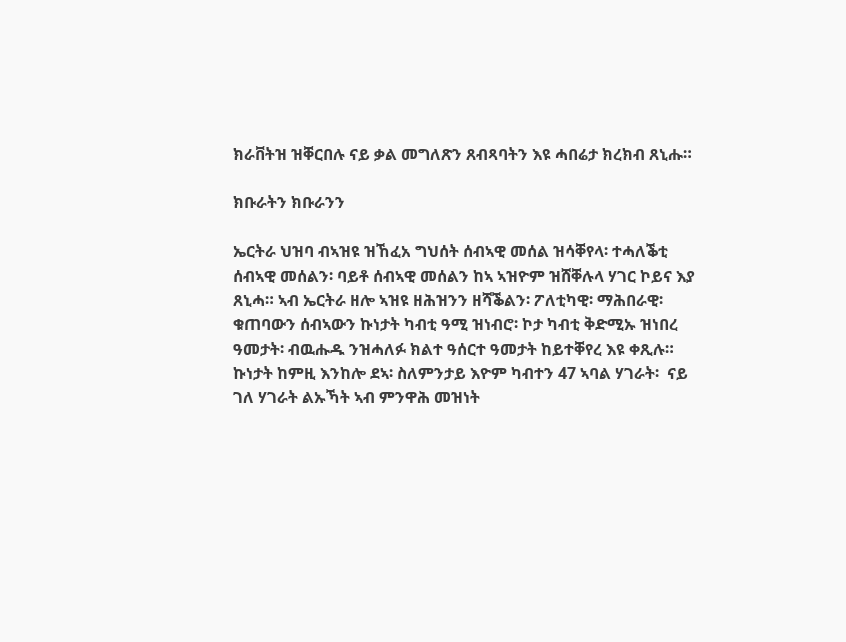ክራቨትዝ ዝቐርበሉ ናይ ቃል መግለጽን ጸብጻባትን እዩ ሓበሬታ ክረክብ ጸኒሑ።

ክቡራትን ክቡራንን

ኤርትራ ህዝባ ብኣዝዩ ዝኸፈአ ግህሰት ሰብኣዊ መሰል ዝሳቐየላ፡ ተሓለቕቲ ሰብኣዊ መሰልን፡ ባይቶ ሰብኣዊ መሰልን ከኣ ኣዝዮም ዝሸቐሉላ ሃገር ኮይና እያ ጸኒሓ። ኣብ ኤርትራ ዘሎ ኣዝዩ ዘሕዝንን ዘሻቕልን፡ ፖለቲካዊ፡ ማሕበራዊ፡ ቁጠባውን ሰብኣውን ኩነታት ካብቲ ዓሚ ዝነብሮ፡ ኮታ ካብቲ ቅድሚኡ ዝነበረ ዓመታት፡ ብዉሑዱ ንዝሓለፉ ክልተ ዓሰርተ ዓመታት ከይተቐየረ እዩ ቀጺሉ። ኩነታት ከምዚ እንከሎ ደኣ፡ ስለምንታይ እዮም ካብተን 47 ኣባል ሃገራት፡  ናይ ገለ ሃገራት ልኡኻት ኣብ ምንዋሕ መዝነት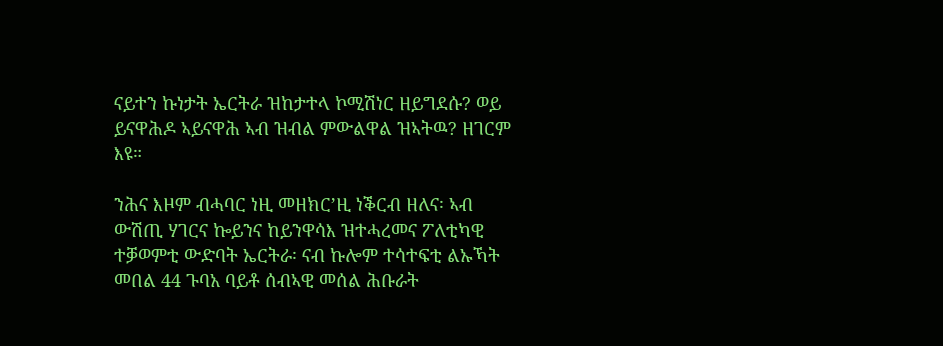ናይተን ኩነታት ኤርትራ ዝከታተላ ኮሚሽነር ዘይግደሱ? ወይ ይናዋሕዶ ኣይናዋሕ ኣብ ዝብል ምውልዋል ዝኣትዉ? ዘገርም እዩ።

ንሕና እዞም ብሓባር ነዚ መዘክር’ዚ ነቕርብ ዘለና፡ ኣብ ውሽጢ ሃገርና ኰይንና ከይንዋሳእ ዝተሓረመና ፖለቲካዊ ተቓወምቲ ውድባት ኤርትራ፡ ናብ ኩሎም ተሳተፍቲ ልኡኻት መበል 44 ጉባአ ባይቶ ሰብኣዊ መሰል ሕቡራት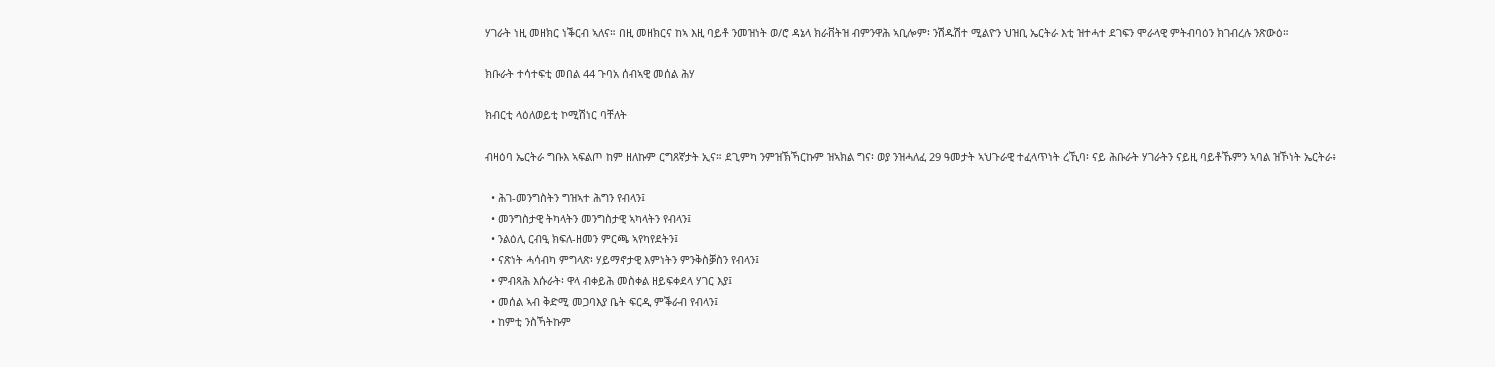ሃገራት ነዚ መዘክር ነቕርብ ኣለና። በዚ መዘክርና ከኣ እዚ ባይቶ ንመዝነት ወ/ሮ ዳኔላ ክራቨትዝ ብምንዋሕ ኣቢሎም፡ ንሽዱሽተ ሚልዮን ህዝቢ ኤርትራ እቲ ዝተሓተ ደገፍን ሞራላዊ ምትብባዕን ክገብረሉ ንጽውዕ።

ክቡራት ተሳተፍቲ መበል 44 ጉባአ ሰብኣዊ መሰል ሕሃ

ክብርቲ ላዕለወይቲ ኮሚሽነር ባቸለት

ብዛዕባ ኤርትራ ግቡእ ኣፍልጦ ከም ዘለኩም ርግጸኛታት ኢና። ደጊምካ ንምዝኽኻርኩም ዝኣክል ግና፡ ወያ ንዝሓለፈ 29 ዓመታት ኣህጉራዊ ተፈላጥነት ረኺባ፡ ናይ ሕቡራት ሃገራትን ናይዚ ባይቶኹምን ኣባል ዝኾነት ኤርትራ፥

  • ሕገ-መንግስትን ግዝኣተ ሕግን የብላን፤
  • መንግስታዊ ትካላትን መንግስታዊ ኣካላትን የብላን፤
  • ንልዕሊ ርብዒ ክፍለ-ዘመን ምርጫ ኣየካየደትን፤
  • ናጽነት ሓሳብካ ምግላጽ፡ ሃይማኖታዊ እምነትን ምንቅስቓስን የብላን፤
  • ምብጻሕ እሱራት፡ ዋላ ብቀይሕ መስቀል ዘይፍቀደላ ሃገር እያ፤
  • መሰል ኣብ ቅድሚ መጋባእያ ቤት ፍርዲ ምቕራብ የብላን፤
  • ከምቲ ንስኻትኩም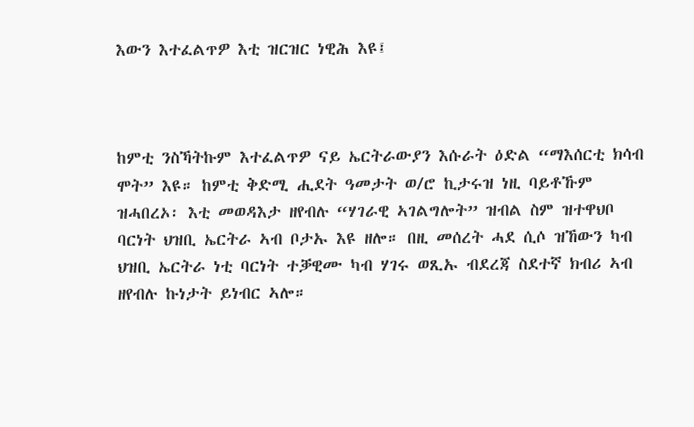እውን እተፈልጥዎ እቲ ዝርዝር ነዊሕ እዩ፤



ከምቲ ንስኻትኩም እተፈልጥዎ ናይ ኤርትራውያን እሱራት ዕድል “ማእሰርቲ ክሳብ ሞት” እዩ። ከምቲ ቅድሚ ሒደት ዓመታት ወ/ሮ ኪታሩዝ ነዚ ባይቶኹም ዝሓበረኦ፡ እቲ መወዳእታ ዘየብሉ “ሃገራዊ ኣገልግሎት” ዝብል ስም ዝተዋህቦ ባርነት ህዝቢ ኤርትራ ኣብ ቦታኡ እዩ ዘሎ። በዚ መሰረት ሓደ ሲሶ ዝኸውን ካብ ህዝቢ ኤርትራ ነቲ ባርነት ተቓዊሙ ካብ ሃገሩ ወጺኡ ብደረጃ ስደተኛ ክብሪ ኣብ ዘየብሉ ኩነታት ይነብር ኣሎ።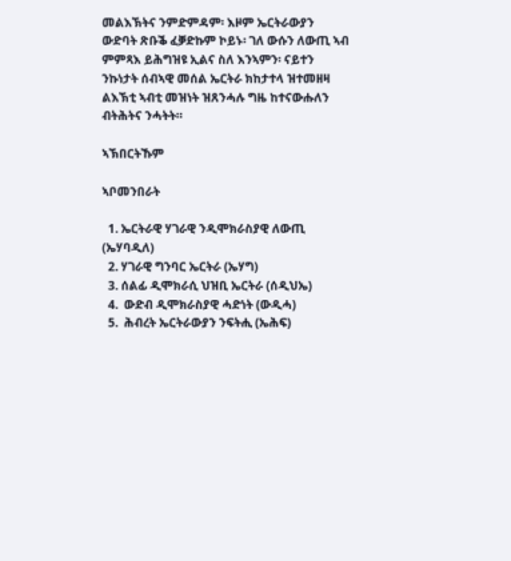መልእኽትና ንምድምዳም፡ እዞም ኤርትራውያን ውድባት ጽቡቕ ፈቓድኩም ኮይኑ፡ ገለ ውሱን ለውጢ ኣብ ምምጻእ ይሕግዝዩ ኢልና ስለ እንኣምን፡ ናይተን ንኩነታት ሰብኣዊ መሰል ኤርትራ ክከታተላ ዝተመዘዛ ልእኽቲ ኣብቲ መዝነት ዝጸንሓሉ ግዜ ከተናውሑለን ብትሕትና ንሓትት።

ኣኽበርትኹም

ኣቦመንበራት

  1. ኤርትራዊ ሃገራዊ ንዲሞክራስያዊ ለውጢ (ኤሃባዲለ)
  2. ሃገራዊ ግንባር ኤርትራ (ኤሃግ)
  3. ሰልፊ ዲሞክራሲ ህዝቢ ኤርትራ (ሰዲህኤ)
  4.  ውድብ ዲሞክራስያዊ ሓድነት (ውዲሓ)
  5.  ሕብረት ኤርትራውያን ንፍትሒ (ኤሕፍ)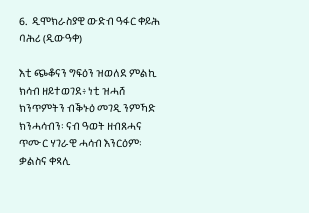6.  ዲሞክራስያዊ ውድብ ዓፋር ቀይሕ ባሕሪ (ዲውዓቀ)

እቲ ጭቆናን ግፍዕን ዝወለደ ምልኪ ክሳብ ዘይተወገደ፥ ነቲ ዝሓሸ ክንጥምትን ብቕኑዕ መገዲ ንምኻድ ክንሓሳብን፡ ናብ ዓወት ዘብጸሓና ጥሙር ሃገራዊ ሓሳብ እንርዕም፡ ቃልስና ቀጻሊ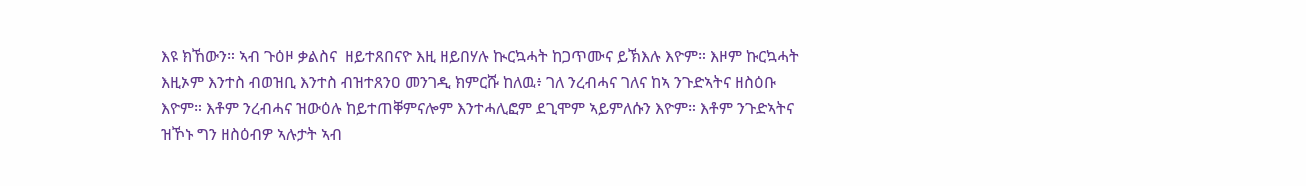እዩ ክኸውን። ኣብ ጉዕዞ ቃልስና  ዘይተጸበናዮ እዚ ዘይበሃሉ ኲርኳሓት ከጋጥሙና ይኽእሉ እዮም። እዞም ኩርኳሓት  እዚኦም እንተስ ብወዝቢ እንተስ ብዝተጸንዐ መንገዲ ክምርሹ ከለዉ፥ ገለ ንረብሓና ገለና ከኣ ንጉድኣትና ዘስዕቡ እዮም። እቶም ንረብሓና ዝውዕሉ ከይተጠቐምናሎም እንተሓሊፎም ደጊሞም ኣይምለሱን እዮም። እቶም ንጉድኣትና ዝኾኑ ግን ዘስዕብዎ ኣሉታት ኣብ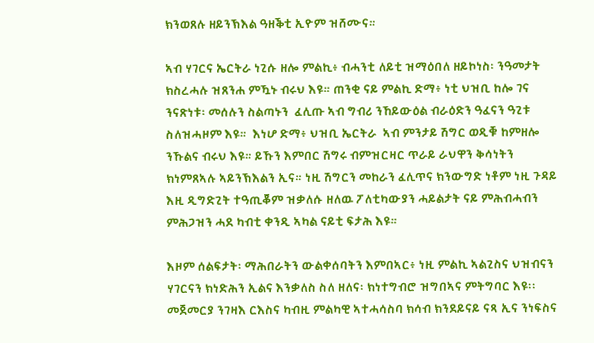ክንወጸሉ ዘይንኽእል ዓዘቕቲ ኢዮም ዝሸሙና።

ኣብ ሃገርና ኤርትራ ነጊሱ ዘሎ ምልኪ፥ ብሓንቲ ለይቲ ዝማዕበለ ዘይኮነስ፡ ንዓመታት ክስረሓሉ ዝጸንሐ ምዃኑ ብሩህ እዩ። ጠንቂ ናይ ምልኪ ድማ፥ ነቲ ህዝቢ ከሎ ገና ንናጽነቱ፡ መሰሉን ስልጣኑን  ፈሊጡ ኣብ ግብሪ ንኸይውዕል ብራዕድን ዓፈናን ዓጊቱ ስለዝሓዞም እዩ።  እነሆ ድማ፥ ህዝቢ ኤርትራ  ኣብ ምንታይ ሽግር ወዲቑ ከምዘሎ ንኹልና ብሩህ እዩ። ይኹን እምበር ሽግሩ ብምዝርዛር ጥራይ ራህዋን ቅሳነትን ክነምጸኣሉ ኣይንኽእልን ኢና። ነዚ ሽግርን መከራን ፈሊጥና ክንውግድ ነቶም ነዚ ጉዳይ እዚ ዲግድጊት ተዓጢቖም ዝቃለሱ ዘለዉ ፖለቲካውያን ሓይልታት ናይ ምሕብሓብን ምሕጋዝን ሓደ ካብቲ ቀንዲ ኣካል ናይቲ ፍታሕ እዩ።

እዞም ሰልፍታት፡ ማሕበራትን ውልቀሰባትን እምበኣር፥ ነዚ ምልኪ ኣልጊስና ህዝብናን ሃገርናን ክነድሕን ኢልና እንቃለስ ስለ ዘለና፡ ክነተግብሮ ዝግበኣና ምትግባር እዩ፡፡ መጀመርያ ንገዛእ ርእስና ካብዚ ምልካዊ ኣተሓሳስባ ክሳብ ክንደይናይ ናጻ ኢና ንነፍስና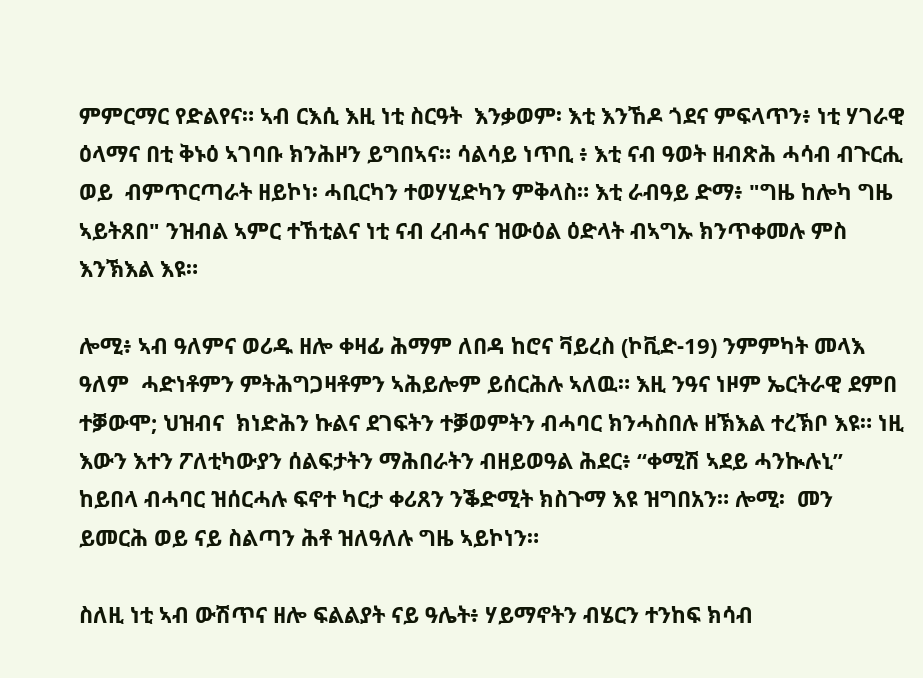ምምርማር የድልየና። ኣብ ርእሲ እዚ ነቲ ስርዓት  እንቃወም፡ እቲ እንኸዶ ጎደና ምፍላጥን፥ ነቲ ሃገራዊ ዕላማና በቲ ቅኑዕ ኣገባቡ ክንሕዞን ይግበኣና። ሳልሳይ ነጥቢ ፥ እቲ ናብ ዓወት ዘብጽሕ ሓሳብ ብጉርሒ ወይ  ብምጥርጣራት ዘይኮነ፡ ሓቢርካን ተወሃሂድካን ምቅላስ። እቲ ራብዓይ ድማ፥ "ግዜ ከሎካ ግዜ ኣይትጸበ" ንዝብል ኣምር ተኸቲልና ነቲ ናብ ረብሓና ዝውዕል ዕድላት ብኣግኡ ክንጥቀመሉ ምስ እንኽእል እዩ።

ሎሚ፥ ኣብ ዓለምና ወሪዱ ዘሎ ቀዛፊ ሕማም ለበዳ ከሮና ቫይረስ (ኮቪድ-19) ንምምካት መላእ ዓለም  ሓድነቶምን ምትሕግጋዛቶምን ኣሕይሎም ይሰርሕሉ ኣለዉ። እዚ ንዓና ነዞም ኤርትራዊ ደምበ ተቓውሞ; ህዝብና  ክነድሕን ኩልና ደገፍትን ተቓወምትን ብሓባር ክንሓስበሉ ዘኽእል ተረኽቦ እዩ። ነዚ እውን እተን ፖለቲካውያን ሰልፍታትን ማሕበራትን ብዘይወዓል ሕደር፥ “ቀሚሽ ኣደይ ሓንኲሉኒ” ከይበላ ብሓባር ዝሰርሓሉ ፍኖተ ካርታ ቀሪጸን ንቕድሚት ክስጉማ እዩ ዝግበአን። ሎሚ፡  መን ይመርሕ ወይ ናይ ስልጣን ሕቶ ዝለዓለሉ ግዜ ኣይኮነን።

ስለዚ ነቲ ኣብ ውሽጥና ዘሎ ፍልልያት ናይ ዓሌት፥ ሃይማኖትን ብሄርን ተንከፍ ክሳብ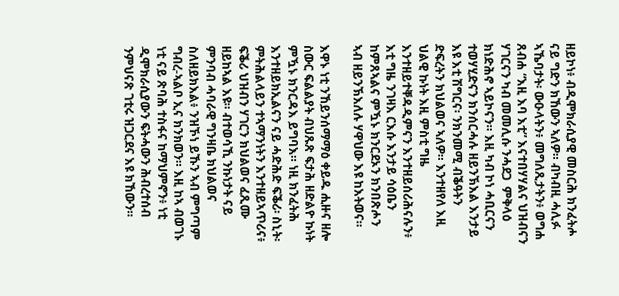ዘይኮነ፥ ብዲሞክራሲያዊ መስርሕ ክንፈትሖ ናይ ግድን ክኸውን ኣለዎ። ብካብዚ ሓሊፉ ኣኼባታት፡ ውዑላትን፥ መግለጺታትን፥ ወግሐ ጸብሐ “እዚ እባ እቲ” እናተበሃሃልና ህዝብናን ሃገርናን ካብ መመሊሱ ንሓደጋ  ምቅላዕ ክነድሕኖ ኣይኮናን። እዚ ካብ ኮነ ሓቢርናን ተወሃሂድናን ክንሰርሓሉ ዘይንኽእል እንታይ እዩ እቲ ሽግርና፡ ንክንመሚ ብቕዓትን ድፍረትን ክህልወና ኣለዎ። እንተዘየለ እዚ ህልዊ ኩነት እዚ ምስቲ ግዜ እንተዘይተቐዳዲምናን እንተዘይሰሪሕናሉን፥ እቲ ግዜ ንገዛእ ርእሱ እንታይ ሳዕቤን ከምጸኣልና ምዃኑ ክንርደኦን ክንበጽሖን  ኣብ ዘይንኽእለሉ ሃዋህው እዩ ከእትወና።

እዋኑ ነቲ ንኸይንሰማማዕ ቀይዱ ሒዙና ዘሎ ስውር ፍልልያት ብህጹጽ ፍታሕ ዘድልዮ ኩነት ምዃኑ ክንርዳእ ይግባእ። ነዚ ክንፈትሕ እንተዘይክኢልናን ናይ ሓድሕድ ፍቕሪ፡ ስኒት፡ ምትሕልላይን ተኣማንነትን እንተዘይኣጥሪና፥ ፍቕሪ ህዝብን ሃገርን ክህልወና ፈጺሙ ዘይከኣል እዩ። ብተወሳኺ ንኩነታት ናይ ምንባብ ሓባራዊ ግንዛቤ ክህልወና ስለዘይክእል፥ ንዝኾነ ይኹን ኣብ ምግጣም ግብረ-ኣልቦ ኢና ክንክወን። እዚ ከኣ ብወገኑ ነቲ ናይ ጽባሕ ተስፋና ከማህምኖን፥ ነቲ ዲሞክራሲያውን ፍትሓውን ሕብረተሰብ ንምህናጽ ገቲሩ ዝጋርደና እዩ ክኸውን።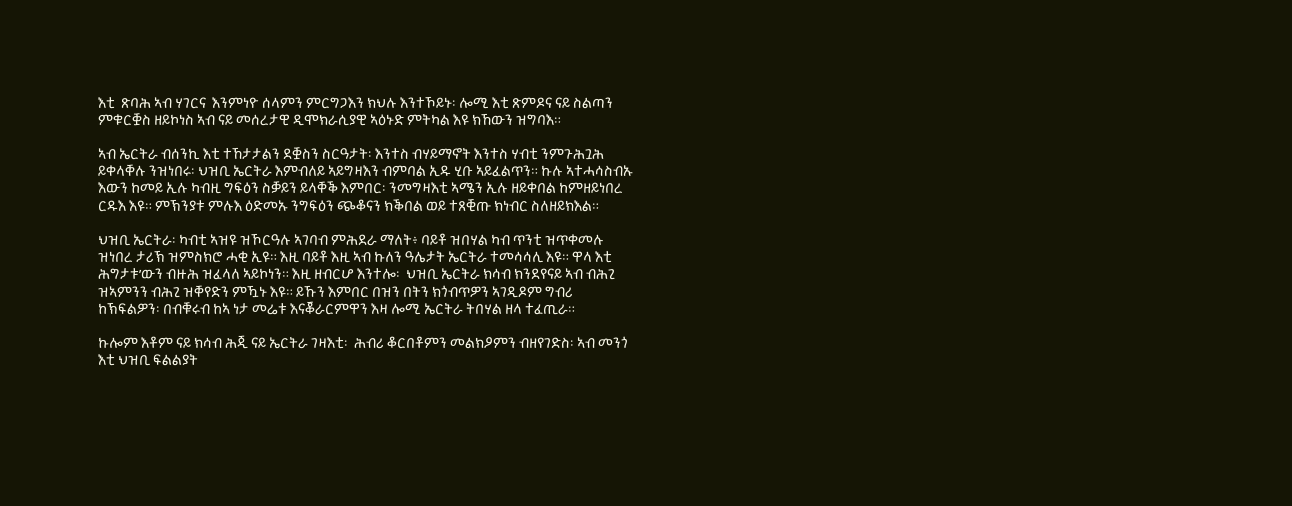እቲ  ጽባሕ ኣብ ሃገርና  እንምነዮ ሰላምን ምርግጋእን ክህሉ እንተኾይኑ፡ ሎሚ እቲ ጽምዶና ናይ ስልጣን ምቁርቛስ ዘይኮነስ ኣብ ናይ መሰረታዊ ዲሞክራሲያዊ ኣዕኑድ ምትካል እዩ ክኸውን ዝግባእ።

ኣብ ኤርትራ ብሰንኪ እቲ ተኸታታልን ደቛስን ስርዓታት፡ እንተስ ብሃይማኖት እንተስ ሃብቲ ንምጉሕጓሕ ይቀላቐሉ ንዝነበሩ፡ ህዝቢ ኤርትራ እምብለይ ኣይግዛእን ብምባል ኢዱ ሂቡ ኣይፈልጥን። ኩሉ ኣተሓሳስብኡ እውን ከመይ ኢሉ ካብዚ ግፍዕን ስቓይን ይላቐቕ እምበር፡ ንመግዛእቲ ኣሜን ኢሉ ዘይቀበል ከምዘይነበረ ርዱእ እዩ። ምኽንያቱ ምሉእ ዕድመኡ ንግፍዕን ጭቆናን ክቕበል ወይ ተጸቒጡ ክነብር ስለዘይክእል።

ህዝቢ ኤርትራ፡ ካብቲ ኣዝዩ ዝኾርዓሉ ኣገባብ ምሕደራ ማለት፥ ባይቶ ዝበሃል ካብ ጥንቲ ዝጥቀመሉ ዝነበረ ታሪኽ ዝምስክሮ ሓቂ ኢዩ። እዚ ባይቶ እዚ ኣብ ኩለን ዓሌታት ኤርትራ ተመሳሳሊ እዩ። ዋላ እቲ ሕግታቱ’ውን ብዙሕ ዝፈላለ ኣይኮነን። እዚ ዘብርሆ እንተሎ፡  ህዝቢ ኤርትራ ክሳብ ክንደየናይ ኣብ ብሕጊ  ዝኣምንን ብሕጊ ዝቐየድን ምዃኑ እዩ። ይኹን እምበር በዝን በትን ክጎብጥዎን ኣገዲዶም ግብሪ ከኽፍልዎን፡ በብቑሩብ ከኣ ነታ መሬቱ እናቖራርምዋን እዛ ሎሚ ኤርትራ ትበሃል ዘላ ተፈጢራ።

ኩሎም እቶም ናይ ክሳብ ሕጂ ናይ ኤርትራ ገዛእቲ፡  ሕብሪ ቆርበቶምን መልክዖምን ብዘየገድስ፡ ኣብ መንጎ እቲ ህዝቢ ፍልልያት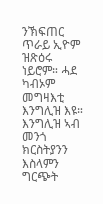ንኽፍጠር ጥራይ ኢዮም ዝጽዕሩ ነይሮም። ሓደ ካብኦም መግዛእቲ እንግሊዝ እዩ። እንግሊዝ ኣብ መንጎ ክርስትያንን እስላምን ግርጭት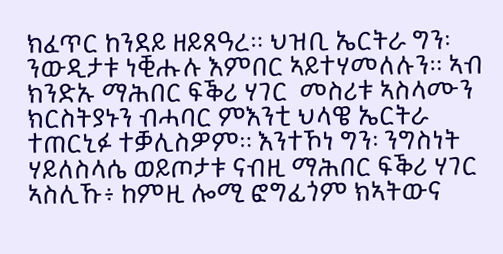ክፈጥር ከንደይ ዘይጸዓረ። ህዝቢ ኤርትራ ግን፡ ንውዲታቱ ነቒሑሉ እምበር ኣይተሃመለሉን። ኣብ ክንድኡ ማሕበር ፍቕሪ ሃገር  መስሪቱ ኣስላሙን ክርስትያኑን ብሓባር ምእንቲ ህላዌ ኤርትራ ተጠርኒፉ ተቓሊስዎም። እንተኾነ ግን፡ ንግስነት ሃይለስላሴ ወይጦታቱ ናብዚ ማሕበር ፍቕሪ ሃገር ኣስሊኹ፥ ከምዚ ሎሚ ፎግፊጎም ክኣትውና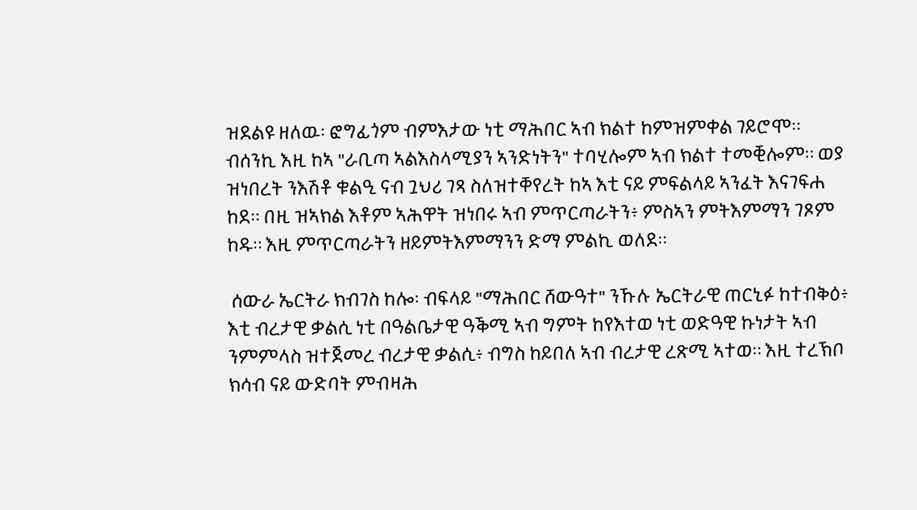ዝደልዩ ዘለዉ፡ ፎግፊጎም ብምእታው ነቲ ማሕበር ኣብ ክልተ ከምዝምቀል ገይሮሞ። ብሰንኪ እዚ ከኣ "ራቢጣ ኣልእስላሚያን ኣንድነትን" ተባሂሎም ኣብ ክልተ ተመቒሎም። ወያ ዝነበረት ንእሽቶ ቁልዒ ናብ ጓህሪ ገጻ ስለዝተቐየረት ከኣ እቲ ናይ ምፍልላይ ኣንፈት እናገፍሐ ከደ። በዚ ዝኣክል እቶም ኣሕዋት ዝነበሩ ኣብ ምጥርጣራትን፥ ምስኣን ምትእምማን ገጾም ከዱ። እዚ ምጥርጣራትን ዘይምትእምማንን ድማ ምልኪ ወለደ።

 ሰውራ ኤርትራ ክብገስ ከሎ፡ ብፍላይ "ማሕበር ሸውዓተ" ንኹሉ ኤርትራዊ ጠርኒፉ ከተብቅዕ፥ እቲ ብረታዊ ቃልሲ ነቲ በዓልቤታዊ ዓቕሚ ኣብ ግምት ከየእተወ ነቲ ወድዓዊ ኩነታት ኣብ ንምምላስ ዝተጀመረ ብረታዊ ቃልሲ፥ ብግስ ከይበለ ኣብ ብረታዊ ረጽሚ ኣተወ። እዚ ተረኽቦ ክሳብ ናይ ውድባት ምብዛሕ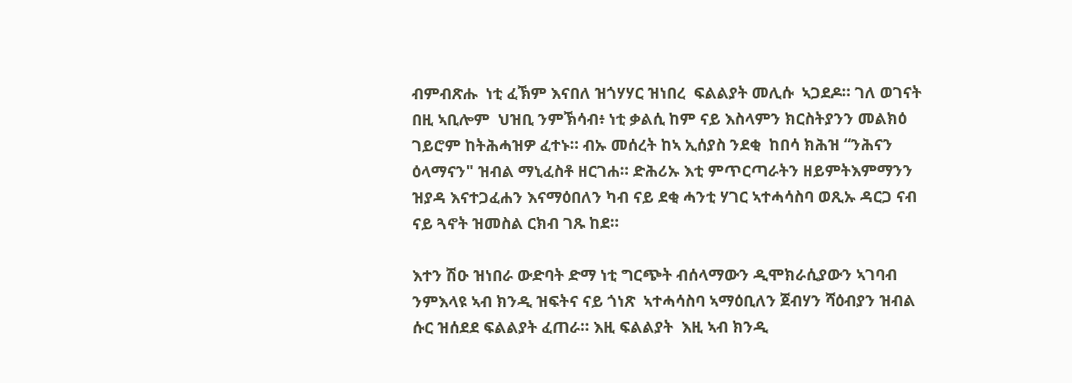ብምብጽሑ  ነቲ ፈኽም እናበለ ዝጎሃሃር ዝነበረ  ፍልልያት መሊሱ  ኣጋደዶ። ገለ ወገናት በዚ ኣቢሎም  ህዝቢ ንምኽሳብ፥ ነቲ ቃልሲ ከም ናይ እስላምን ክርስትያንን መልክዕ ገይሮም ከትሕሓዝዎ ፈተኑ። ብኡ መሰረት ከኣ ኢሰያስ ንደቂ  ከበሳ ክሕዝ “ንሕናን ዕላማናን" ዝብል ማኒፈስቶ ዘርገሐ። ድሕሪኡ እቲ ምጥርጣራትን ዘይምትእምማንን ዝያዳ እናተጋፈሐን እናማዕበለን ካብ ናይ ደቂ ሓንቲ ሃገር ኣተሓሳስባ ወጺኡ ዳርጋ ናብ ናይ ጓኖት ዝመስል ርክብ ገጹ ከደ።

እተን ሽዑ ዝነበራ ውድባት ድማ ነቲ ግርጭት ብሰላማውን ዲሞክራሲያውን ኣገባብ ንምእላዩ ኣብ ክንዲ ዝፍትና ናይ ጎነጽ  ኣተሓሳስባ ኣማዕቢለን ጀብሃን ሻዕብያን ዝብል ሱር ዝሰደደ ፍልልያት ፈጠራ። እዚ ፍልልያት  እዚ ኣብ ክንዲ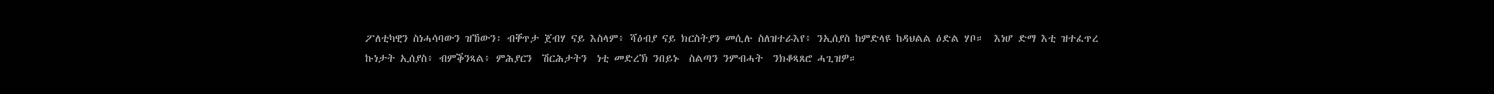ፖለቲካዊን ስነሓሳባውን ዝኸውን፡ ብቐጥታ ጀብሃ ናይ እስላም፥ ሻዕብያ ናይ ክርስትያን መሲሉ ስለዝተራእየ፥ ንኢሰያስ ከምድላዩ ከዳህልል ዕድል ሃቦ።  እነሆ ድማ እቲ ዝተፈጥረ ኩነታት ኢሰያስ፥ ብምቕንጻል፥ ምሕያርን  ሽርሕታትን  ነቲ መድረኽ ንበይኑ  ስልጣን ንምብሓት  ንክቆጻጸሮ ሓጊዝዎ።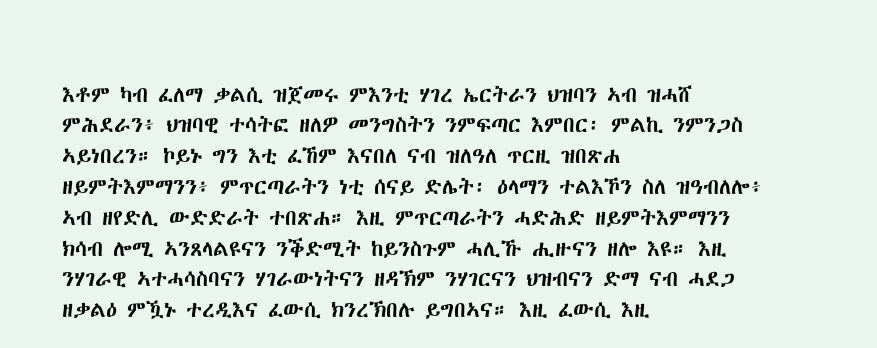እቶም ካብ ፈለማ ቃልሲ ዝጀመሩ ምእንቲ ሃገረ ኤርትራን ህዝባን ኣብ ዝሓሸ ምሕደራን፥ ህዝባዊ ተሳትፎ ዘለዎ መንግስትን ንምፍጣር እምበር፡ ምልኪ ንምንጋስ ኣይነበረን። ኮይኑ ግን እቲ ፈኸም እናበለ ናብ ዝለዓለ ጥርዚ ዝበጽሐ ዘይምትእምማንን፥ ምጥርጣራትን ነቲ ሰናይ ድሌት፡ ዕላማን ተልእኾን ስለ ዝዓብለሎ፥ ኣብ ዘየድሊ ውድድራት ተበጽሐ። እዚ ምጥርጣራትን ሓድሕድ ዘይምትእምማንን ክሳብ ሎሚ ኣንጸላልዩናን ንቕድሚት ከይንስጉም ሓሊኹ ሒዙናን ዘሎ እዩ። እዚ ንሃገራዊ ኣተሓሳስባናን ሃገራውነትናን ዘዳኽም ንሃገርናን ህዝብናን ድማ ናብ ሓደጋ ዘቃልዕ ምዃኑ ተረዲእና ፈውሲ ክንረኽበሉ ይግበኣና። እዚ ፈውሲ እዚ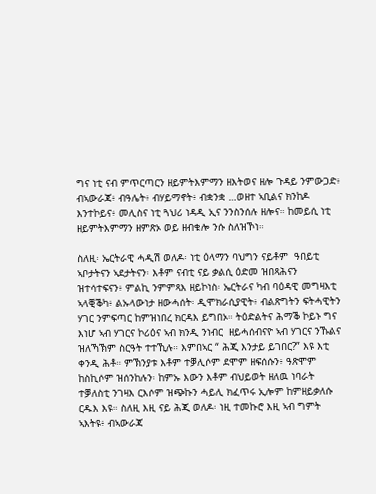ግና ነቲ ናብ ምጥርጣርን ዘይምትእምማን ዘእትወና ዘሎ ጉዳይ ንምውጋድ፥ ብኣውራጃ፥ ብዓሌት፥ ብሃይማኖት፥ ብቋንቋ …ወዘተ ኣቢልና ክንከዶ እንተኮይና፥ መሊስና ነቲ ጓህሪ ነዳዲ ኢና ንንስንሰሉ ዘሎና። ከመይሲ ነቲ ዘይምትእምማን ዘምጽኦ ወይ ዘብቁሎ ንሱ ስለዝኾነ።

ስለዚ፡ ኤርትራዊ ሓዲሽ ወለዶ፡ ነቲ ዕላማን ባህግን ናይቶም  ዓበይቲ ኣቦታትናን ኣደታትናን፡ እቶም ናብቲ ናይ ቃልሲ ዕድመ ዝበጻሕናን ዝተሳተፍናን፥ ምልኪ ንምምጻእ ዘይኮነስ፡ ኤርትራና ካብ ባዕዳዊ መግዛእቲ ኣላቒቕካ፥ ልኡላውነታ ዘውሓሰት፡ ዲሞክራሲያዊት፥ ብልጽግትን ፍትሓዊትን ሃገር ንምፍጣር ከምዝነበረ ክርዳእ ይግበኦ። ትዕድልትና ሕማቕ ኮይኑ ግና እነሆ ኣብ ሃገርና ኮሪዕና ኣብ ክንዲ ንነብር  ዘይሓሰብናዮ ኣብ ሃገርና ንኹልና ዝለኻኽም ስርዓት ተተኺሉ። እምበኣር “ ሕጂ እንታይ ይገበር?” እዩ እቲ ቀንዲ ሕቶ። ምኽንያቱ እቶም ተቓሊሶም ደሞም ዘፍሰሱን፥ ዓጽሞም ከስኪሶም ዝሰንከሉን፡ ከምኡ እውን እቶም ብህይወት ዘለዉ ነባራት ተቓለስቲ ንገዛእ ርእሶም ዝጭኩን ሓይሊ ክፈጥሩ ኢሎም ከምዘይቃለሱ ርዱእ እዩ። ስለዚ እዚ ናይ ሕጂ ወለዶ፡ ነዚ ተመኩሮ እዚ ኣብ ግምት ኣእትዩ፥ ብኣውራጃ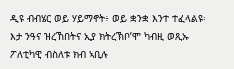ዲዩ ብብሄር ወይ ሃይማኖት፥ ወይ ቋንቋ እንተ ተፈላልዩ፡ እታ ንዓና ዝረኸበትና ኢያ ክትረኽቦ’ሞ ካብዚ ወጺኡ ፖለቲካዊ ብስለቱ ክብ ኣቢሉ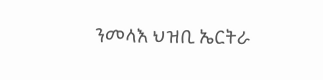ንመላእ ህዝቢ ኤርትራ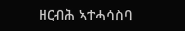ዘርብሕ ኣተሓሳስባ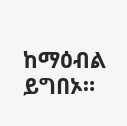ከማዕብል ይግበኦ።